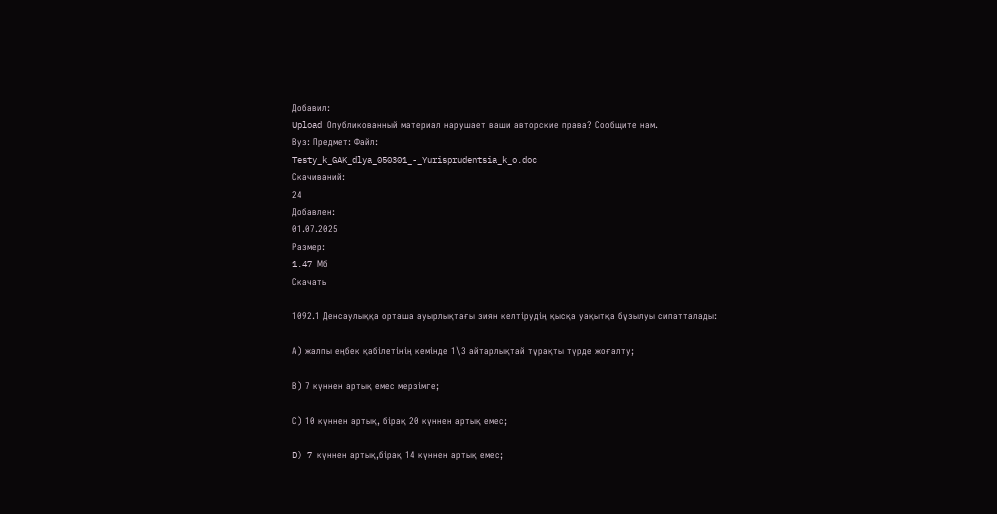Добавил:
Upload Опубликованный материал нарушает ваши авторские права? Сообщите нам.
Вуз: Предмет: Файл:
Testy_k_GAK_dlya_050301_-_Yurisprudentsia_k_o.doc
Скачиваний:
24
Добавлен:
01.07.2025
Размер:
1.47 Mб
Скачать

1092.1 Денсаулыққа орташа ауырлықтағы зиян келтірудің қысқа уақытқа бұзылуы сипатталады:

А) жалпы еңбек қабілетінің кемінде 1\3 айтарлықтай тұрақты түрде жоғалту;

В) 7 күннен артық емес мерзімге;

С) 10 күннен артық, бірақ 20 күннен артық емес;

D) 7 күннен артық,бірақ 14 күннен артық емес;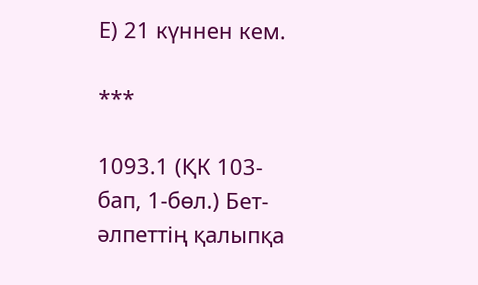Е) 21 күннен кем.

***

1093.1 (ҚК 103-бап, 1-бөл.) Бет-әлпеттің қалыпқа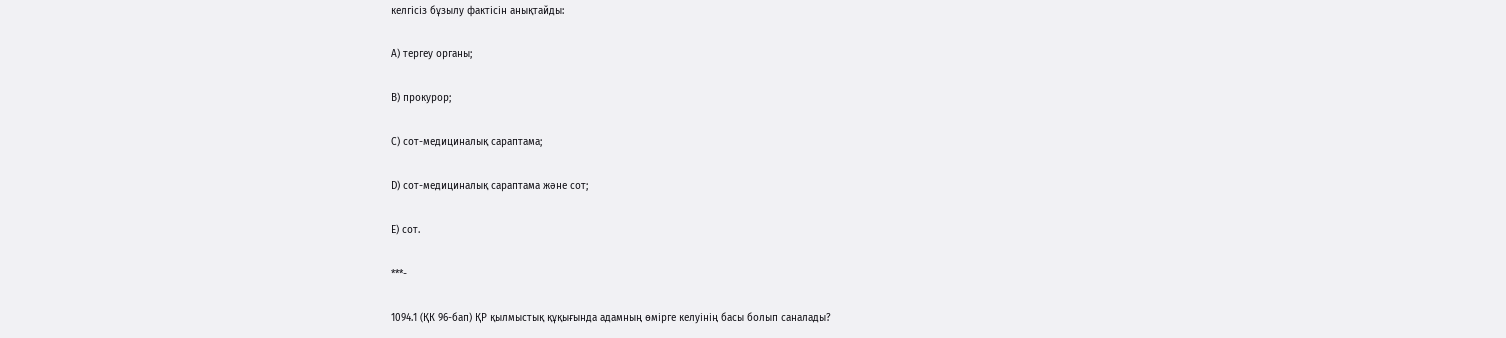келгісіз бұзылу фактісін анықтайды:

А) тергеу органы;

В) прокурор;

С) сот-медициналық сараптама;

D) сот-медициналық сараптама және сот;

Е) сот.

***-

1094.1 (ҚК 96-бап) ҚР қылмыстық құқығында адамның өмірге келуінің басы болып саналады?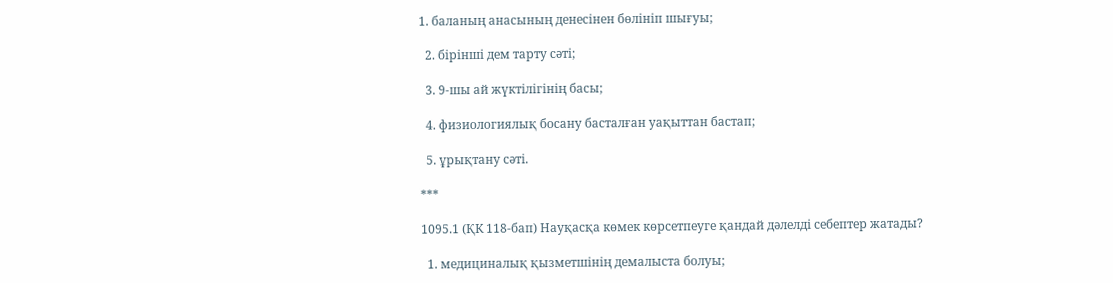1. баланың анасының денесінен бөлініп шығуы;

  2. бірінші дем тарту сәті;

  3. 9-шы ай жүктілігінің басы;

  4. физиологиялық босану басталған уақыттан бастап;

  5. ұрықтану сәті.

***

1095.1 (ҚК 118-бап) Науқасқа көмек көрсетпеуге қандай дәлелді себептер жатады?

  1. медициналық қызметшінің демалыста болуы;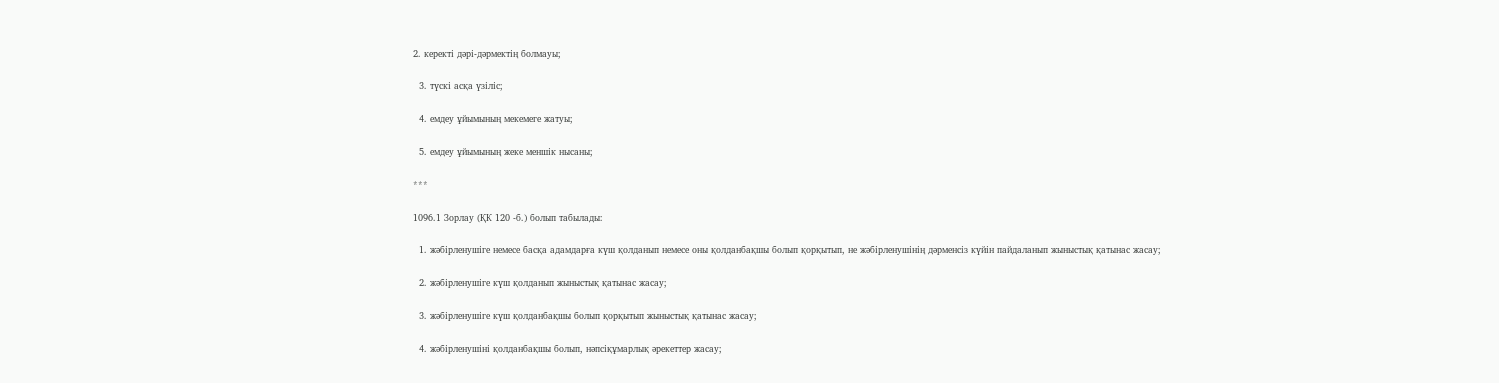2. керекті дәрі-дәрмектің болмауы;

  3. түскі асқа үзіліс;

  4. емдеу ұйымының мекемеге жатуы;

  5. емдеу ұйымының жеке меншік нысаны;

***

1096.1 Зорлау (ҚК 120 -б.) болып табылады:

  1. жәбірленушіге немесе басқа адамдарға күш қолданып немесе оны қолданбақшы болып қорқытып, не жәбірленушінің дәрменсіз күйін пайдаланып жыныстық қатынас жасау;

  2. жәбірленушіге күш қолданып жыныстық қатынас жасау;

  3. жәбірленушіге күш қолданбақшы болып қорқытып жыныстық қатынас жасау;

  4. жәбірленушіні қолданбақшы болып, нәпсіқұмарлық әрекеттер жасау;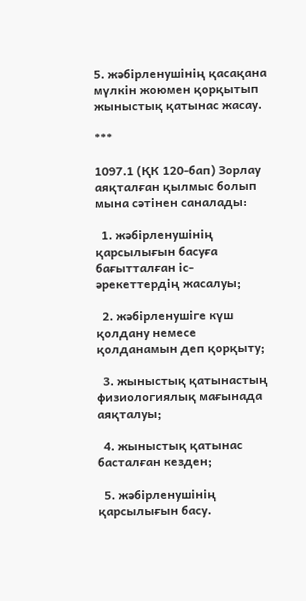5. жәбірленушінің қасақана мүлкін жоюмен қорқытып жыныстық қатынас жасау.

***

1097.1 (ҚК 120-бап) Зорлау аяқталған қылмыс болып мына сәтінен саналады:

  1. жәбірленушінің қарсылығын басуға бағытталған іс-әрекеттердің жасалуы;

  2. жәбірленушіге күш қолдану немесе қолданамын деп қорқыту;

  3. жыныстық қатынастың физиологиялық мағынада аяқталуы;

  4. жыныстық қатынас басталған кезден;

  5. жәбірленушінің қарсылығын басу.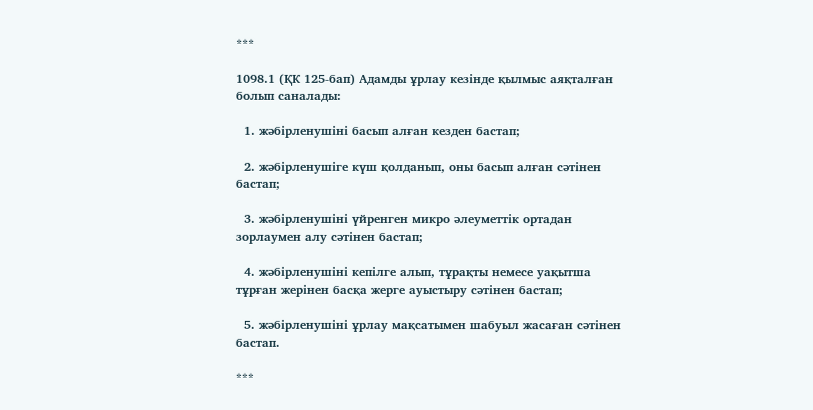***

1098.1 (ҚК 125-бап) Адамды ұрлау кезінде қылмыс аяқталған болып саналады:

  1. жәбірленушіні басып алған кезден бастап;

  2. жәбірленушіге күш қолданып, оны басып алған сәтінен бастап;

  3. жәбірленушіні үйренген микро әлеуметтік ортадан зорлаумен алу сәтінен бастап;

  4. жәбірленушіні кепілге алып, тұрақты немесе уақытша тұрған жерінен басқа жерге ауыстыру сәтінен бастап;

  5. жәбірленушіні ұрлау мақсатымен шабуыл жасаған сәтінен бастап.

***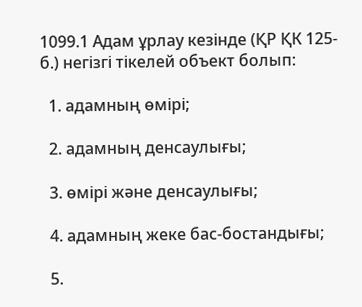1099.1 Адам ұрлау кезінде (ҚР ҚК 125- б.) негізгі тікелей объект болып:

  1. адамның өмірі;

  2. адамның денсаулығы;

  3. өмірі және денсаулығы;

  4. адамның жеке бас-бостандығы;

  5.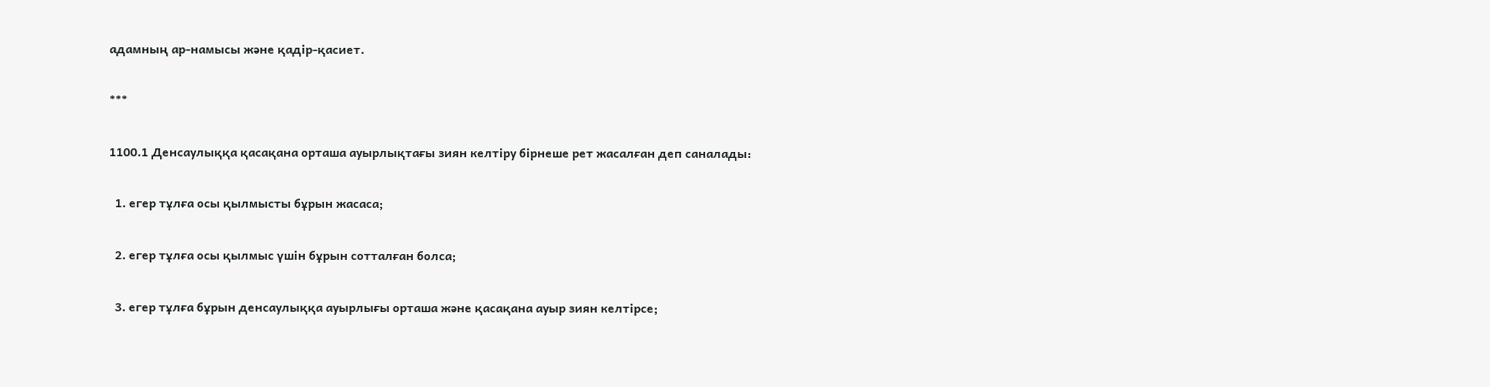адамның ар-намысы және қадір-қасиет.

***

1100.1 Денсаулыққа қасақана орташа ауырлықтағы зиян келтіру бірнеше рет жасалған деп саналады:

  1. егер тұлға осы қылмысты бұрын жасаса;

  2. егер тұлға осы қылмыс үшін бұрын сотталған болса;

  3. егер тұлға бұрын денсаулыққа ауырлығы орташа және қасақана ауыр зиян келтірсе;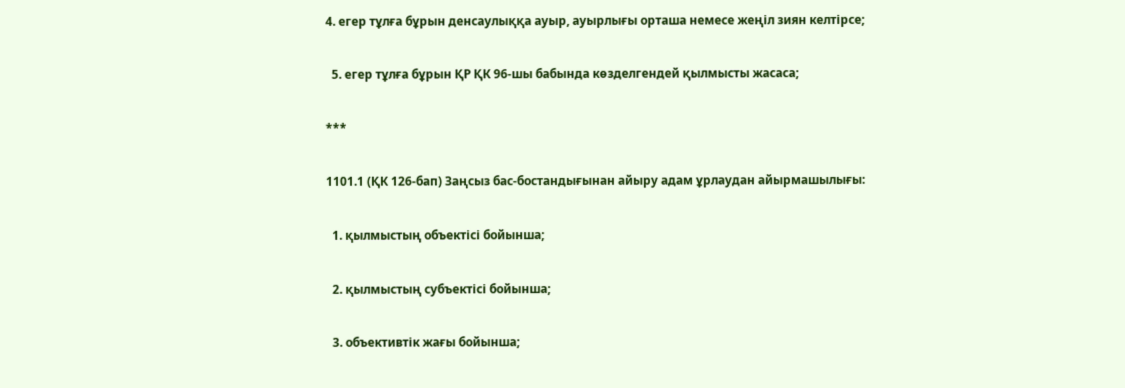4. егер тұлға бұрын денсаулыққа ауыр, ауырлығы орташа немесе жеңіл зиян келтірсе;

  5. егер тұлға бұрын ҚР ҚК 96-шы бабында көзделгендей қылмысты жасаса;

***

1101.1 (ҚК 126-бап) Заңсыз бас-бостандығынан айыру адам ұрлаудан айырмашылығы:

  1. қылмыстың объектісі бойынша;

  2. қылмыстың субъектісі бойынша;

  3. объективтік жағы бойынша;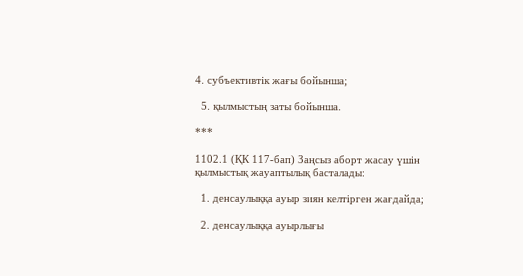4. субъективтік жағы бойынша;

  5. қылмыстың заты бойынша.

***

1102.1 (ҚК 117-бап) Заңсыз аборт жасау үшін қылмыстық жауаптылық басталады:

  1. денсаулыққа ауыр зиян келтірген жағдайда;

  2. денсаулыққа ауырлығы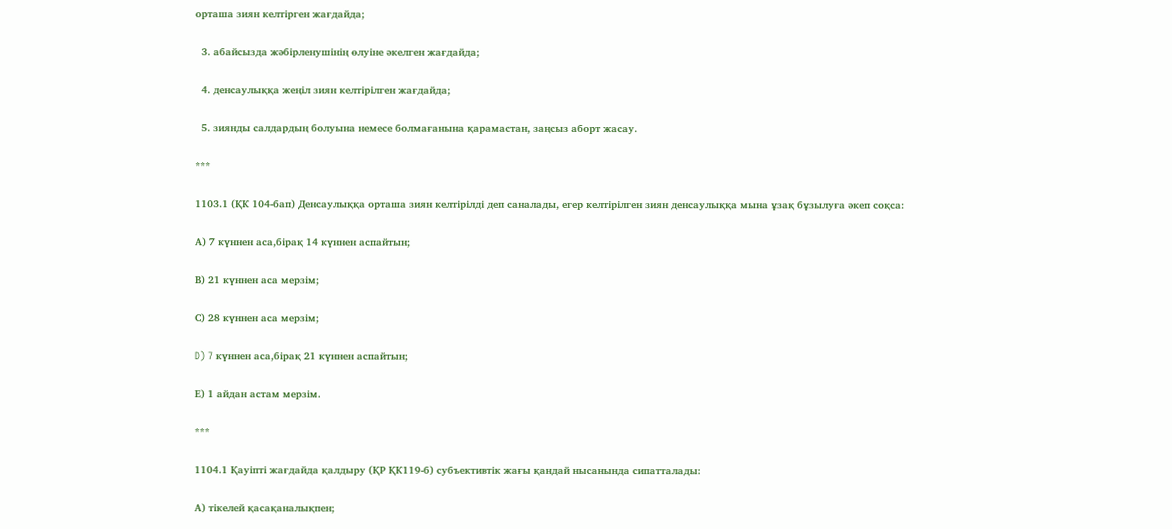орташа зиян келтірген жағдайда;

  3. абайсызда жәбірленушінің өлуіне әкелген жағдайда;

  4. денсаулыққа жеңіл зиян келтірілген жағдайда;

  5. зиянды салдардың болуына немесе болмағанына қарамастан, заңсыз аборт жасау.

***

1103.1 (ҚК 104-бап) Денсаулыққа орташа зиян келтірілді деп саналады, егер келтірілген зиян денсаулыққа мына ұзақ бұзылуға әкеп соқса:

А) 7 күннен аса,бірақ 14 күннен аспайтын;

В) 21 күннен аса мерзім;

С) 28 күннен аса мерзім;

D) 7 күннен аса,бірақ 21 күннен аспайтын;

Е) 1 айдан астам мерзім.

***

1104.1 Қауіпті жағдайда қалдыру (ҚР ҚК119-б) субъективтік жағы қандай нысанында сипатталады:

А) тікелей қасақаналықпен;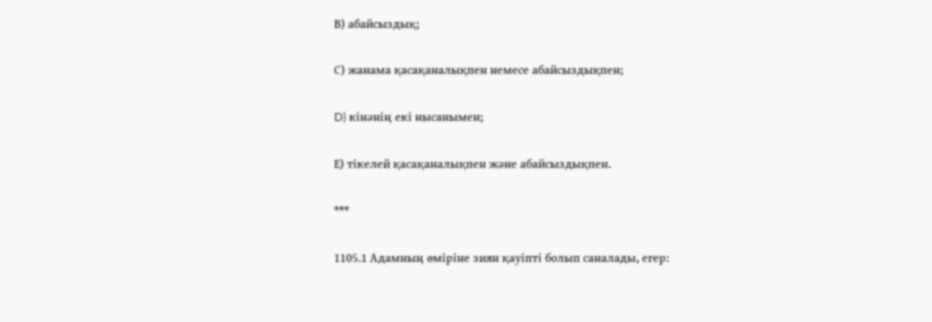В) абайсыздық;

С) жанама қасақаналықпен немесе абайсыздықпен;

D) кінәнің екі нысанымен;

Е) тікелей қасақаналықпен және абайсыздықпен.

***

1105.1 Адамның өміріне зиян қауіпті болып саналады, егер: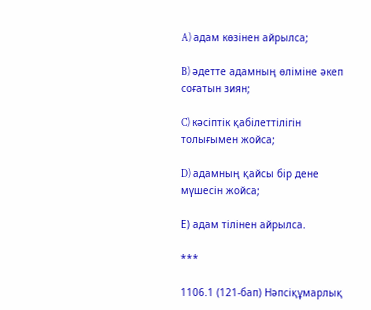A) адам көзінен айрылса;

B) әдетте адамның өліміне әкеп соғатын зиян;

C) кәсіптік қабілеттілігін толығымен жойса;

D) адамның қайсы бір дене мүшесін жойса;

Е) адам тілінен айрылса.

***

1106.1 (121-бап) Нәпсіқұмарлық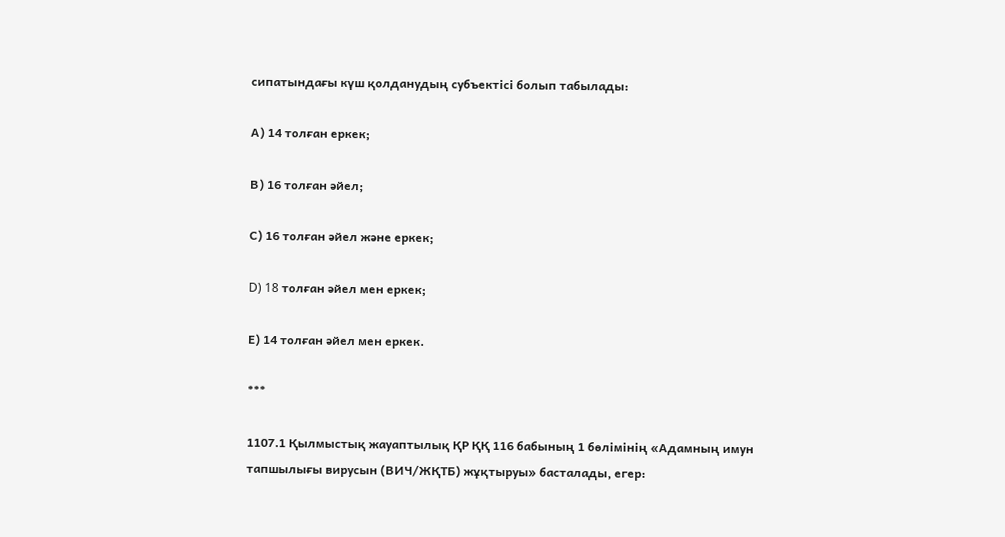сипатындағы күш қолданудың субъектісі болып табылады:

А) 14 толған еркек;

В) 16 толған әйел;

С) 16 толған әйел және еркек;

D) 18 толған әйел мен еркек;

Е) 14 толған әйел мен еркек.

***

1107.1 Қылмыстық жауаптылық ҚР ҚҚ 116 бабының 1 бөлімінің «Адамның имун тапшылығы вирусын (ВИЧ/ЖҚТБ) жұқтыруы» басталады, егер: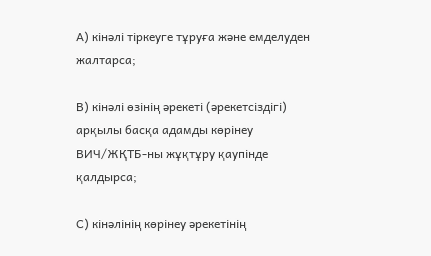А) кінәлі тіркеуге тұруға және емделуден жалтарса;

В) кінәлі өзінің әрекеті (әрекетсіздігі) арқылы басқа адамды көрінеу ВИЧ/ЖҚТБ-ны жұқтұру қаупінде қалдырса;

С) кінәлінің көрінеу әрекетінің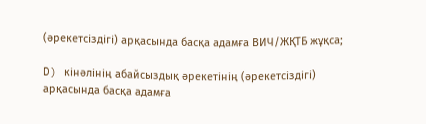(әрекетсіздігі) арқасында басқа адамға ВИЧ/ЖҚТБ жұқса;

D) кінәлінің абайсыздық әрекетінің (әрекетсіздігі) арқасында басқа адамға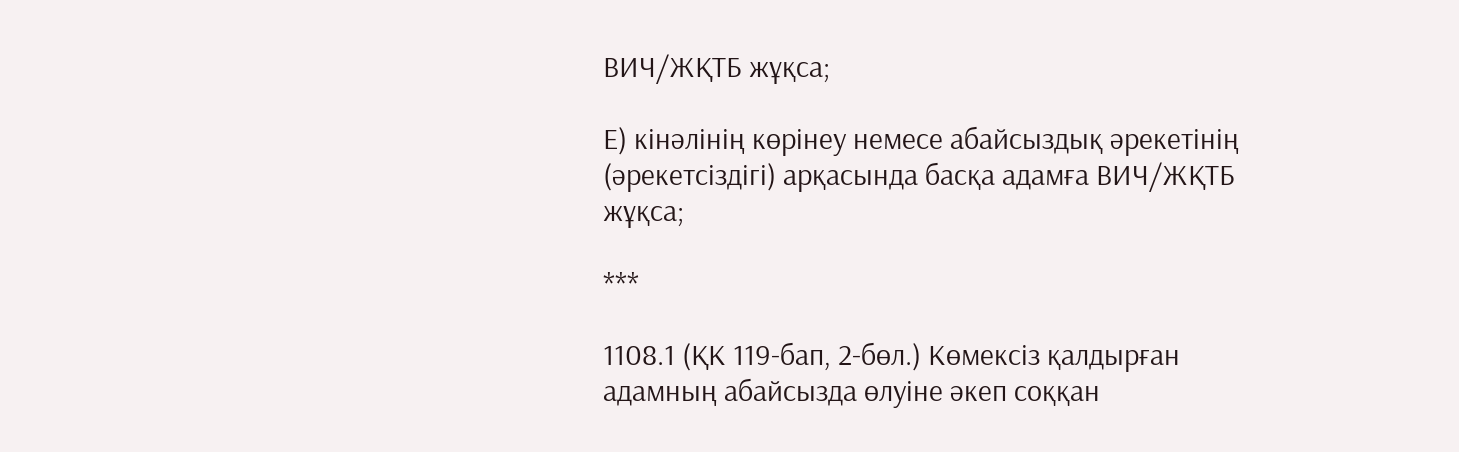ВИЧ/ЖҚТБ жұқса;

Е) кінәлінің көрінеу немесе абайсыздық әрекетінің (әрекетсіздігі) арқасында басқа адамға ВИЧ/ЖҚТБ жұқса;

***

1108.1 (ҚК 119-бап, 2-бөл.) Көмексіз қалдырған адамның абайсызда өлуіне әкеп соққан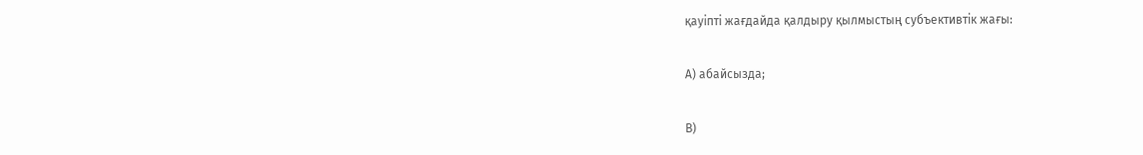қауіпті жағдайда қалдыру қылмыстың субъективтік жағы:

А) абайсызда;

В)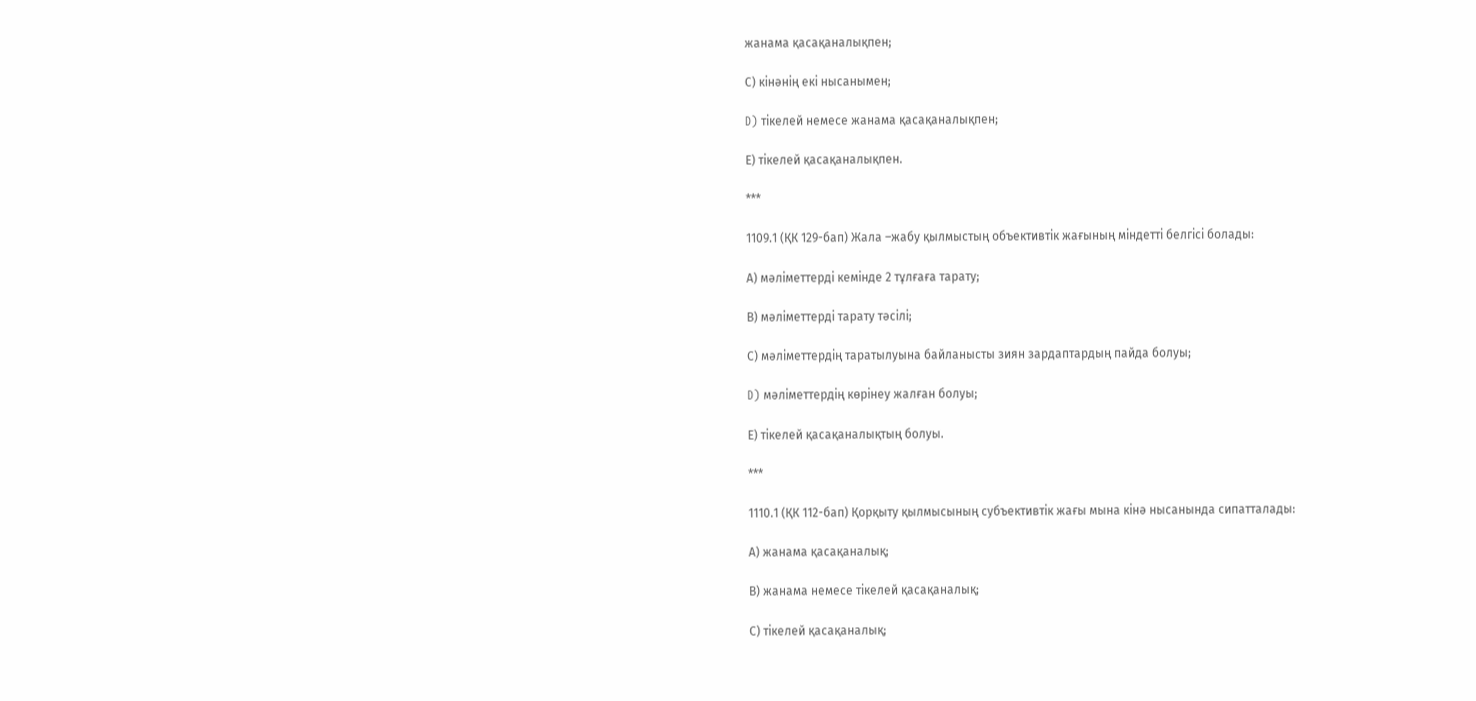жанама қасақаналықпен;

С) кінәнің екі нысанымен;

D) тікелей немесе жанама қасақаналықпен;

Е) тікелей қасақаналықпен.

***

1109.1 (ҚК 129-бап) Жала –жабу қылмыстың объективтік жағының міндетті белгісі болады:

А) мәліметтерді кемінде 2 тұлғаға тарату;

В) мәліметтерді тарату тәсілі;

С) мәліметтердің таратылуына байланысты зиян зардаптардың пайда болуы;

D) мәліметтердің көрінеу жалған болуы;

Е) тікелей қасақаналықтың болуы.

***

1110.1 (ҚК 112-бап) Қорқыту қылмысының субъективтік жағы мына кінә нысанында сипатталады:

А) жанама қасақаналық;

В) жанама немесе тікелей қасақаналық;

С) тікелей қасақаналық;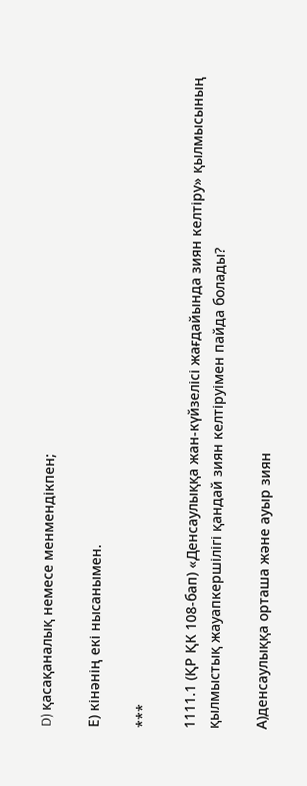D) қасақаналық немесе менмендікпен;

Е) кінәнің екі нысанымен.

***

1111.1 (ҚР ҚК 108-бап) «Денсаулыққа жан-күйзелісі жағдайында зиян келтіру» қылмысының қылмыстық жауапкершілігі қандай зиян келтіруімен пайда болады?

А)денсаулыққа орташа және ауыр зиян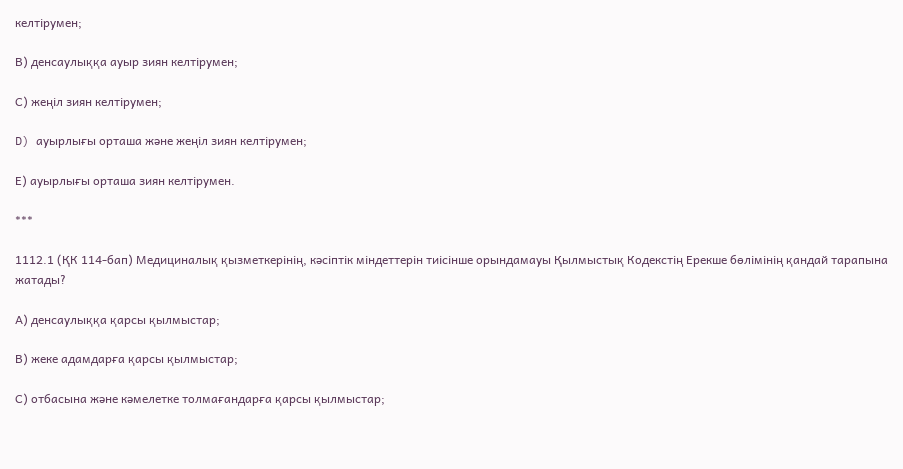келтірумен;

В) денсаулыққа ауыр зиян келтірумен;

С) жеңіл зиян келтірумен;

D) ауырлығы орташа және жеңіл зиян келтірумен;

Е) ауырлығы орташа зиян келтірумен.

***

1112.1 (ҚК 114-бап) Медициналық қызметкерінің, кәсіптік міндеттерін тиісінше орындамауы Қылмыстық Кодекстің Ерекше бөлімінің қандай тарапына жатады?

А) денсаулыққа қарсы қылмыстар;

В) жеке адамдарға қарсы қылмыстар;

С) отбасына және кәмелетке толмағандарға қарсы қылмыстар;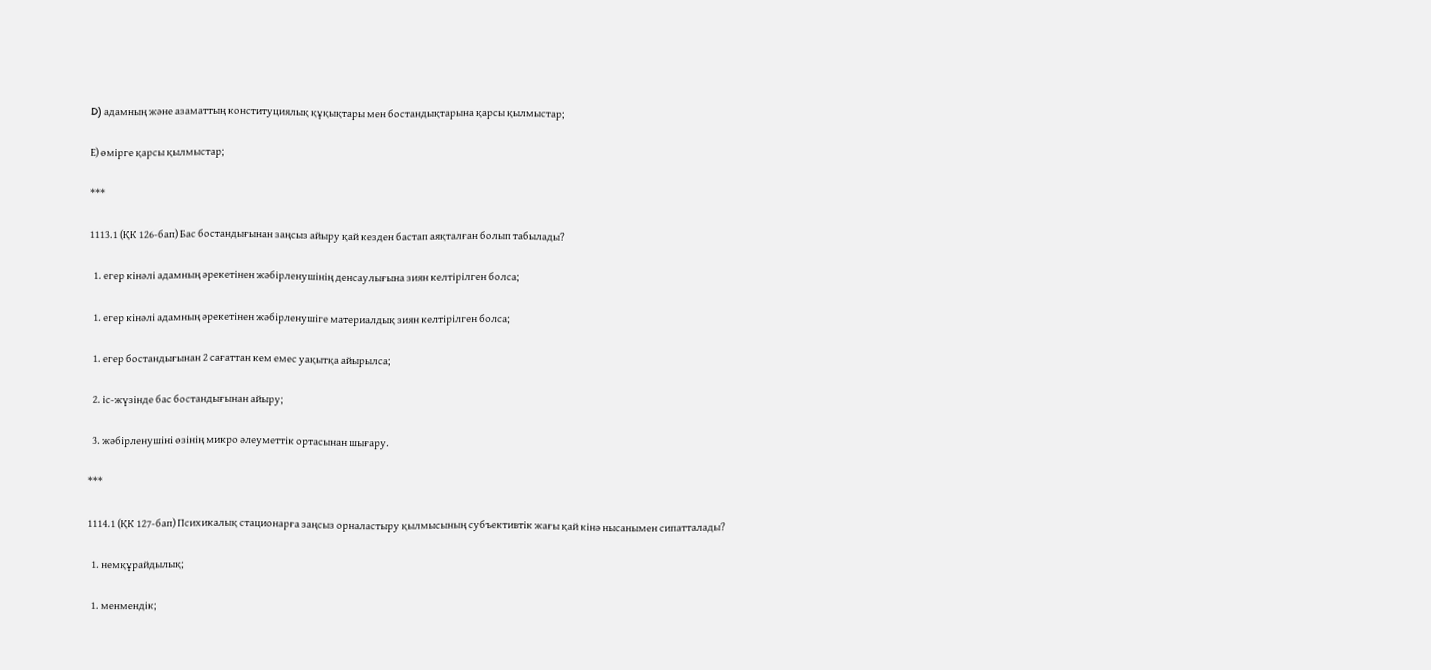D) адамның және азаматтың конституциялық құқықтары мен бостандықтарына қарсы қылмыстар;

Е) өмірге қарсы қылмыстар;

***

1113.1 (ҚК 126-бап) Бас бостандығынан заңсыз айыру қай кезден бастап аяқталған болып табылады?

  1. егер кінәлі адамның әрекетінен жәбірленушінің денсаулығына зиян келтірілген болса;

  1. егер кінәлі адамның әрекетінен жәбірленушіге материалдық зиян келтірілген болса;

  1. егер бостандығынан 2 сағаттан кем емес уақытқа айырылса;

  2. іс-жүзінде бас бостандығынан айыру;

  3. жәбірленушіні өзінің микро әлеуметтік ортасынан шығару.

***

1114.1 (ҚК 127-бап) Психикалық стационарға заңсыз орналастыру қылмысының субъективтік жағы қай кінә нысанымен сипатталады?

  1. немқұрайдылық;

  1. менмендік;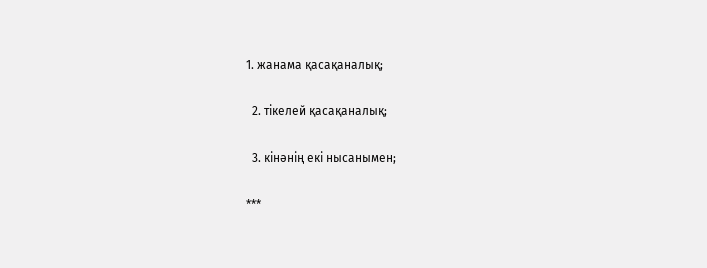1. жанама қасақаналық;

  2. тікелей қасақаналық;

  3. кінәнің екі нысанымен;

***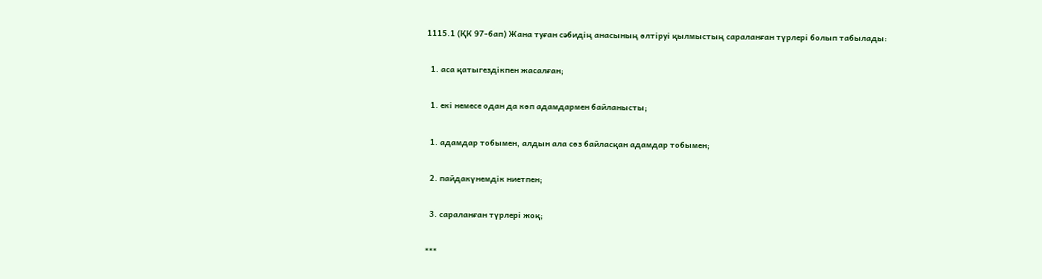1115.1 (ҚК 97-бап) Жана туған сәбидің анасының өлтіруі қылмыстың сараланған түрлері болып табылады:

  1. аса қатыгездікпен жасалған;

  1. екі немесе одан да көп адамдармен байланысты;

  1. адамдар тобымен, алдын ала сөз байласқан адамдар тобымен;

  2. пайдакүнемдік ниетпен;

  3. сараланған түрлері жоқ;

***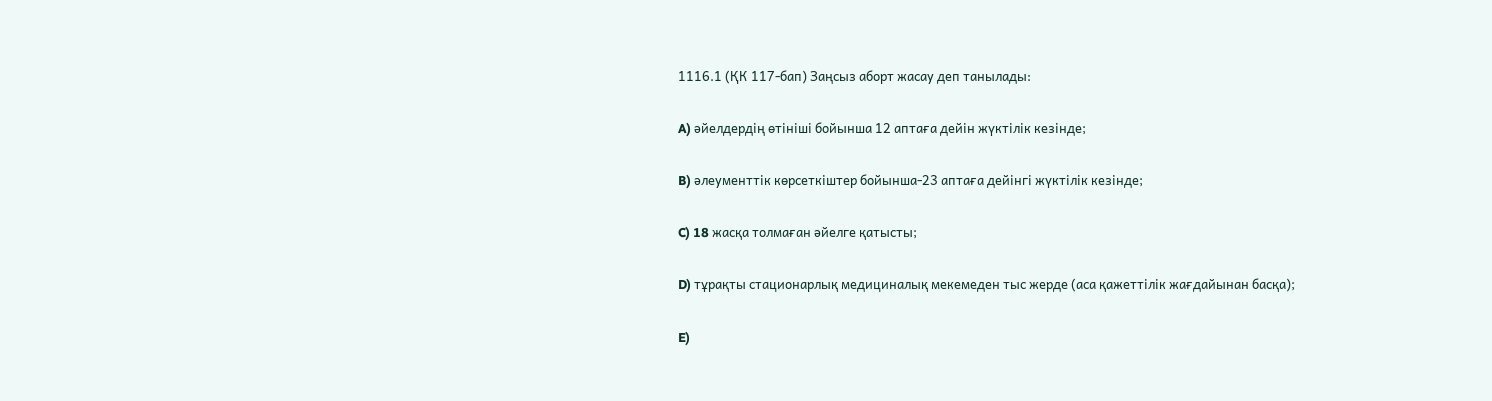1116.1 (ҚК 117-бап) Заңсыз аборт жасау деп танылады:

A) әйелдердің өтініші бойынша 12 аптаға дейін жүктілік кезінде;

B) әлеументтік көрсеткіштер бойынша-23 аптаға дейінгі жүктілік кезінде;

C) 18 жасқа толмаған әйелге қатысты;

D) тұрақты стационарлық медициналық мекемеден тыс жерде (аса қажеттілік жағдайынан басқа);

E)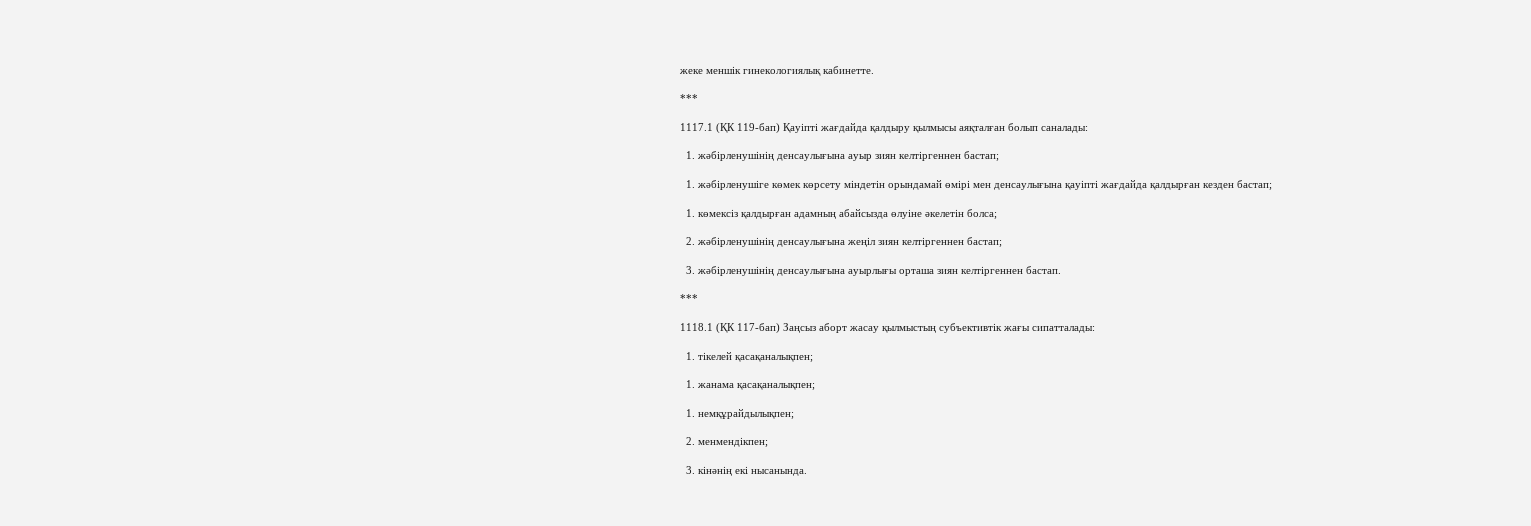жеке меншік гинекологиялық кабинетте.

***

1117.1 (ҚК 119-бап) Қауіпті жағдайда қалдыру қылмысы аяқталған болып саналады:

  1. жәбірленушінің денсаулығына ауыр зиян келтіргеннен бастап;

  1. жәбірленушіге көмек көрсету міндетін орындамай өмірі мен денсаулығына қауіпті жағдайда қалдырған кезден бастап;

  1. көмексіз қалдырған адамның абайсызда өлуіне әкелетін болса;

  2. жәбірленушінің денсаулығына жеңіл зиян келтіргеннен бастап;

  3. жәбірленушінің денсаулығына ауырлығы орташа зиян келтіргеннен бастап.

***

1118.1 (ҚК 117-бап) Заңсыз аборт жасау қылмыстың субъективтік жағы сипатталады:

  1. тікелей қасақаналықпен;

  1. жанама қасақаналықпен;

  1. немқұрайдылықпен;

  2. менмендікпен;

  3. кінәнің екі нысанында.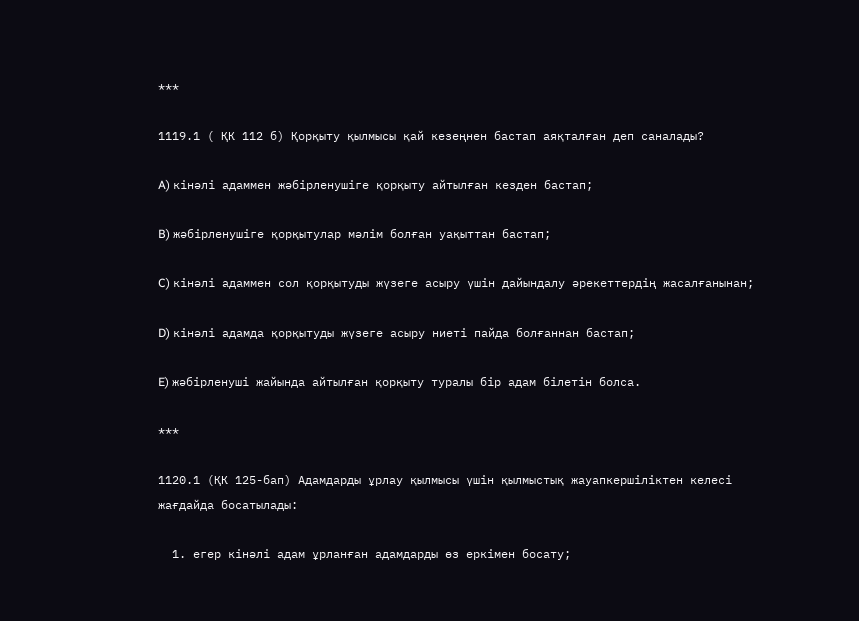***

1119.1 ( ҚК 112 б) Қорқыту қылмысы қай кезеңнен бастап аяқталған деп саналады?

A) кінәлі адаммен жәбірленушіге қорқыту айтылған кезден бастап;

B) жәбірленушіге қорқытулар мәлім болған уақыттан бастап;

C) кінәлі адаммен сол қорқытуды жүзеге асыру үшін дайындалу әрекеттердің жасалғанынан;

D) кінәлі адамда қорқытуды жүзеге асыру ниеті пайда болғаннан бастап;

E) жәбірленуші жайында айтылған қорқыту туралы бір адам білетін болса.

***

1120.1 (ҚК 125-бап) Адамдарды ұрлау қылмысы үшін қылмыстық жауапкершіліктен келесі жағдайда босатылады:

  1. егер кінәлі адам ұрланған адамдарды өз еркімен босату;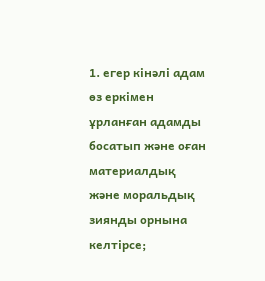1. егер кінәлі адам өз еркімен ұрланған адамды босатып және оған материалдық және моральдық зиянды орнына келтірсе;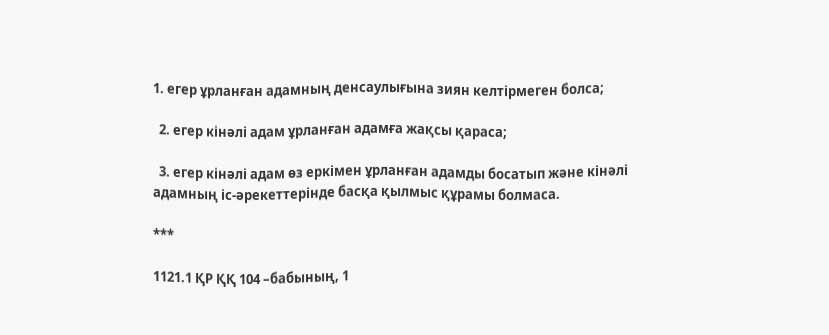1. егер ұрланған адамның денсаулығына зиян келтірмеген болса;

  2. егер кінәлі адам ұрланған адамға жақсы қараса;

  3. егер кінәлі адам өз еркімен ұрланған адамды босатып және кінәлі адамның іс-әрекеттерінде басқа қылмыс құрамы болмаса.

***

1121.1 ҚР ҚҚ 104 –бабының, 1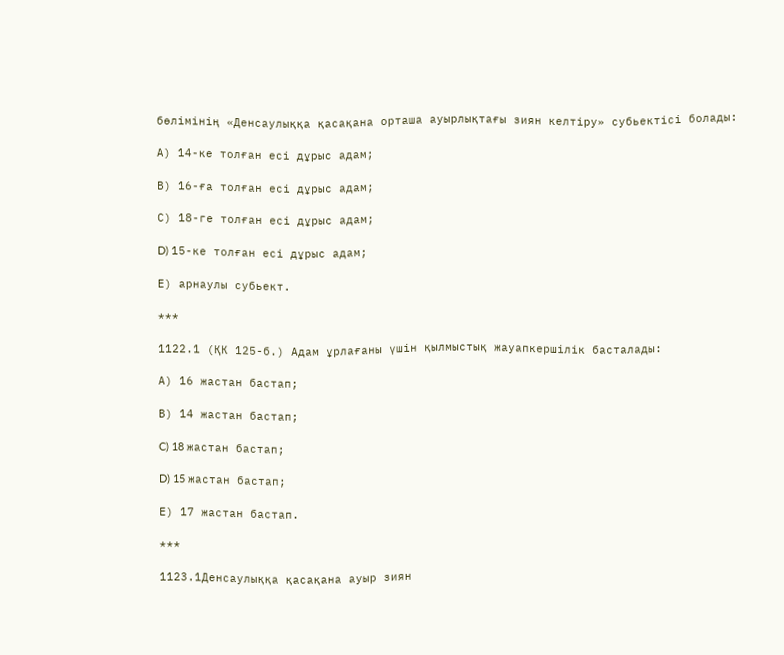бөлімінің «Денсаулыққа қасақана орташа ауырлықтағы зиян келтіру» субьектісі болады:

А) 14-ке толған есі дұрыс адам;

В) 16-ға толған есі дұрыс адам;

С) 18-ге толған есі дұрыс адам;

D) 15-ке толған есі дұрыс адам;

Е) арнаулы субьект.

***

1122.1 (ҚК 125-б.) Адам ұрлағаны үшін қылмыстық жауапкершілік басталады:

А) 16 жастан бастап;

В) 14 жастан бастап;

C) 18 жастан бастап;

D) 15 жастан бастап;

Е) 17 жастан бастап.

***

1123.1Денсаулыққа қасақана ауыр зиян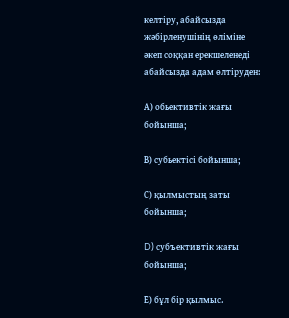келтіру, абайсызда жәбірленушінің өліміне әкеп соққан ерекшеленеді абайсызда адам өлтіруден:

А) обьективтік жағы бойынша;

В) субьектісі бойынша;

С) қылмыстың заты бойынша;

D) субъективтік жағы бойынша;

Е) бұл бір қылмыс.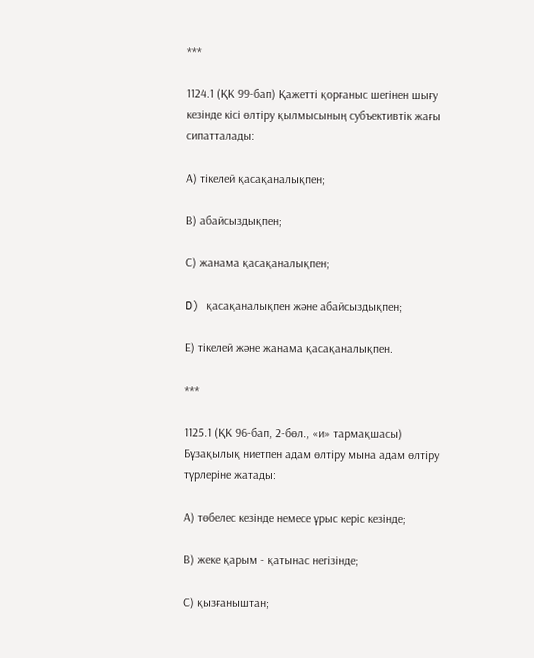***

1124.1 (ҚК 99-бап) Қажетті қорғаныс шегінен шығу кезінде кісі өлтіру қылмысының субъективтік жағы сипатталады:

А) тікелей қасақаналықпен;

В) абайсыздықпен;

С) жанама қасақаналықпен;

D) қасақаналықпен және абайсыздықпен;

Е) тікелей және жанама қасақаналықпен.

***

1125.1 (ҚК 96-бап, 2-бөл., «и» тармақшасы) Бұзақылық ниетпен адам өлтіру мына адам өлтіру түрлеріне жатады:

А) төбелес кезінде немесе ұрыс керіс кезінде;

В) жеке қарым - қатынас негізінде;

С) қызғаныштан;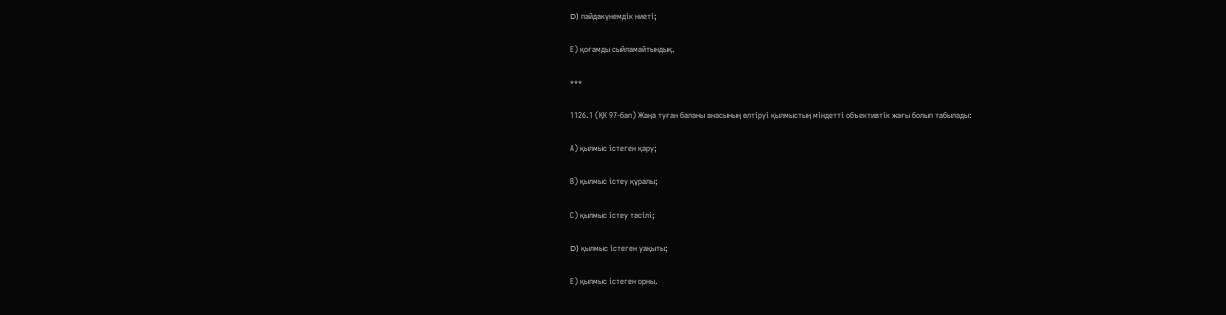D) пайдакүнемдік ниеті;

Е) қоғамды сыйламайтындық.

***

1126.1 (ҚК 97-бап) Жаңа туған баланы анасының өлтіруi қылмыстың міндетті объективтік жағы болып табылады:

А) қылмыс істеген қару;

В) қылмыс істеу құралы;

С) қылмыс істеу тәсілі;

D) қылмыс істеген уақыты;

Е) қылмыс істеген орны.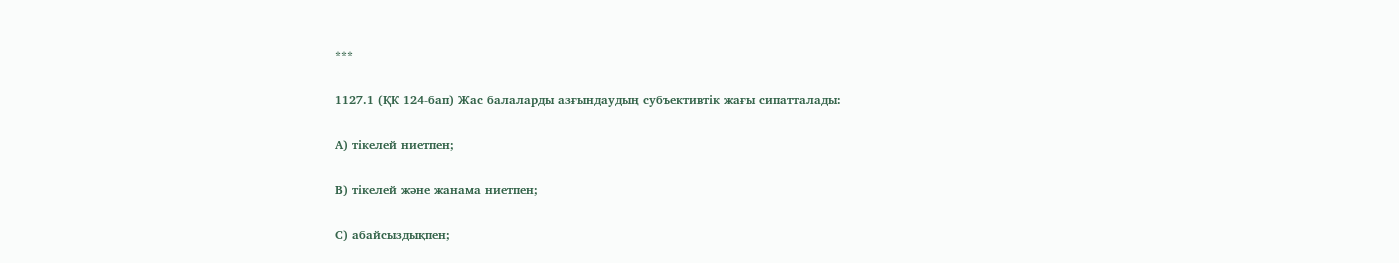***

1127.1 (ҚК 124-бап) Жас балаларды азғындаудың субъективтік жағы сипатталады:

А) тікелей ниетпен;

В) тікелей және жанама ниетпен;

С) абайсыздықпен;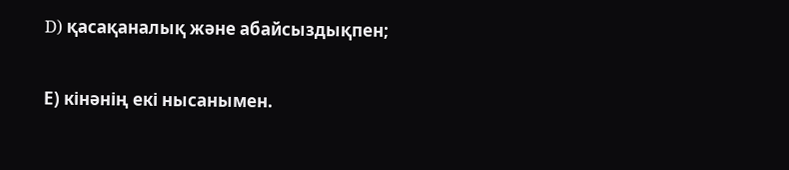D) қасақаналық және абайсыздықпен;

Е) кінәнің екі нысанымен.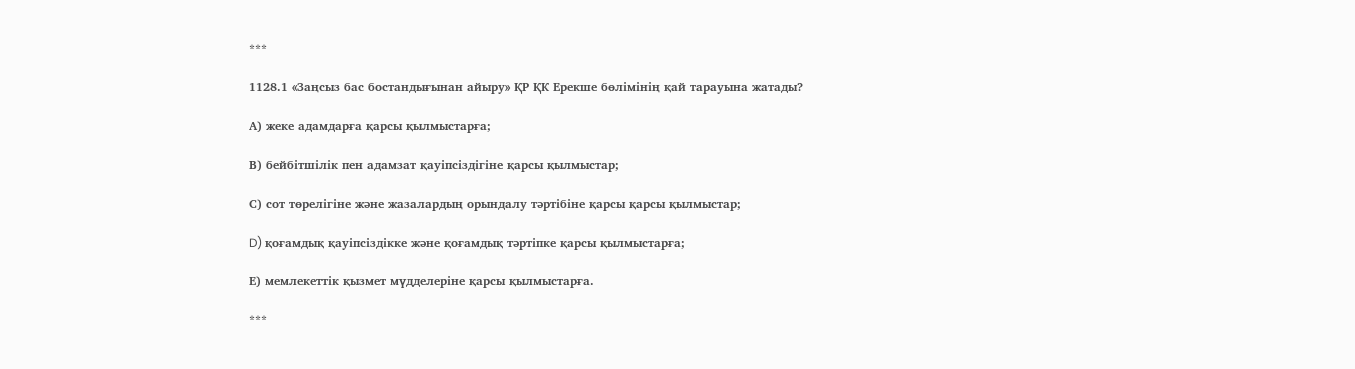***

1128.1 «Заңсыз бас бостандығынан айыру» ҚР ҚК Ерекше бөлімінің қай тарауына жатады?

А) жеке адамдарға қарсы қылмыстарға;

В) бейбітшілік пен адамзат қауіпсіздігіне қарсы қылмыстар;

С) сот төрелігіне және жазалардың орындалу тәртібіне қарсы қарсы қылмыстар;

D) қоғамдық қауіпсіздікке және қоғамдық тәртіпке қарсы қылмыстарға;

Е) мемлекеттік қызмет мүдделеріне қарсы қылмыстарға.

***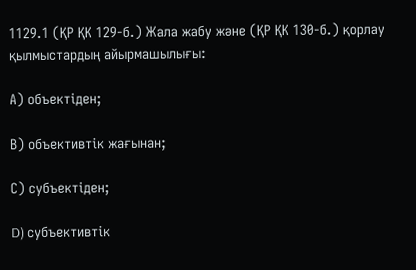1129.1 (ҚР ҚК 129-б.) Жала жабу және (ҚР ҚК 130-б.) қорлау қылмыстардың айырмашылығы:

А) объектіден;

В) объективтік жағынан;

С) субъектіден;

D) субъективтік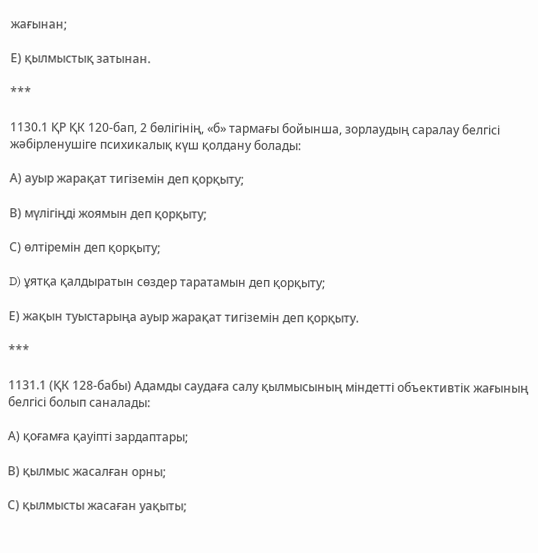жағынан;

Е) қылмыстық затынан.

***

1130.1 ҚР ҚК 120-бап, 2 бөлігінің, «б» тармағы бойынша, зорлаудың саралау белгісі жәбірленушіге психикалық күш қолдану болады:

А) ауыр жарақат тигіземін деп қорқыту;

В) мүлігіңді жоямын деп қорқыту;

С) өлтіремін деп қорқыту;

D) ұятқа қалдыратын сөздер таратамын деп қорқыту;

Е) жақын туыстарыңа ауыр жарақат тигіземін деп қорқыту.

***

1131.1 (ҚК 128-бабы) Адамды саудаға салу қылмысының міндетті объективтік жағының белгісі болып саналады:

А) қоғамға қауіпті зардаптары;

В) қылмыс жасалған орны;

С) қылмысты жасаған уақыты;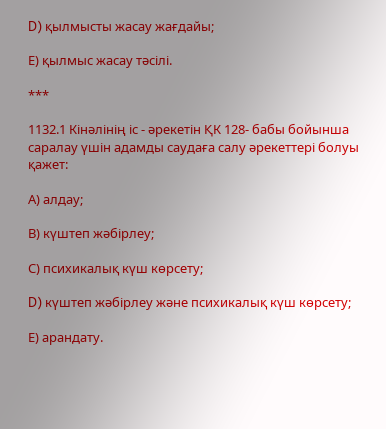D) қылмысты жасау жағдайы;

Е) қылмыс жасау тәсілі.

***

1132.1 Кінәлінің іс - әрекетін ҚК 128- бабы бойынша саралау үшін адамды саудаға салу әрекеттері болуы қажет:

А) алдау;

В) күштеп жәбірлеу;

С) психикалық күш көрсету;

D) күштеп жәбірлеу және психикалық күш көрсету;

Е) арандату.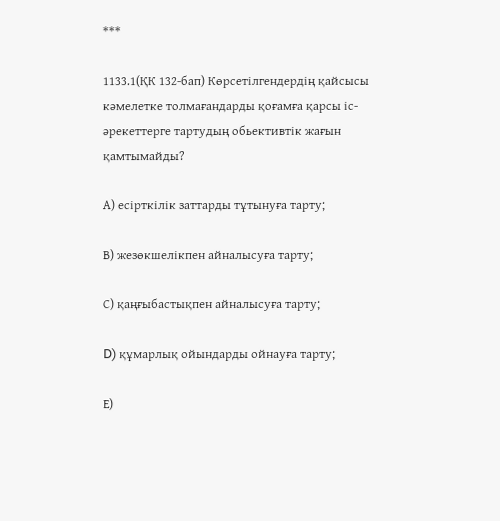***

1133.1(ҚК 132-бап) Көрсетілгендердің қайсысы кәмелетке толмағандарды қоғамға қарсы іс-әрекеттерге тартудың обьективтік жағын қамтымайды?

А) есірткілік заттарды тұтынуға тарту;

В) жезөкшелікпен айналысуға тарту;

С) қаңғыбастықпен айналысуға тарту;

D) құмарлық ойындарды ойнауға тарту;

Е)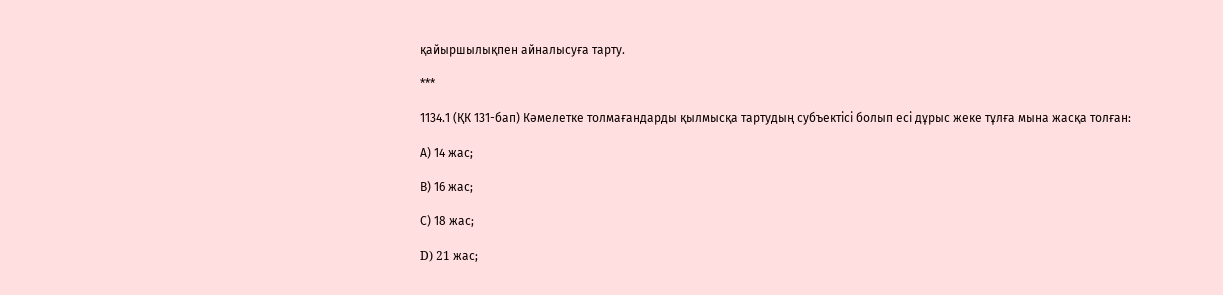қайыршылықпен айналысуға тарту.

***

1134.1 (ҚК 131-бап) Кәмелетке толмағандарды қылмысқа тартудың субъектісі болып есі дұрыс жеке тұлға мына жасқа толған:

А) 14 жас;

В) 16 жас;

С) 18 жас;

D) 21 жас;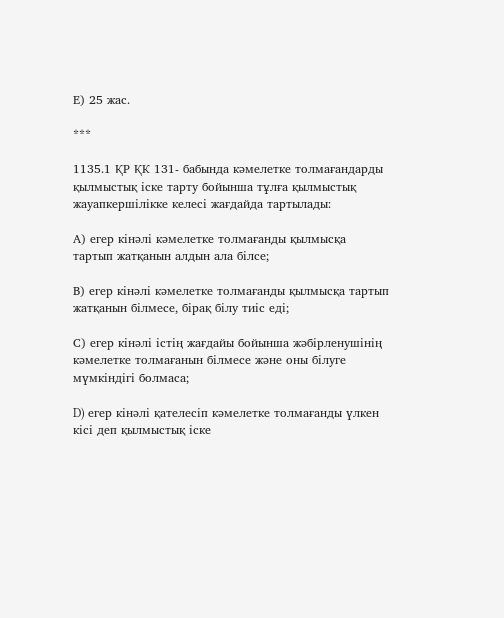Е) 25 жас.

***

1135.1 ҚР ҚК 131- бабында кәмелетке толмағандарды қылмыстық іске тарту бойынша тұлға қылмыстық жауапкершілікке келесі жағдайда тартылады:

А) егер кінәлі кәмелетке толмағанды қылмысқа тартып жатқанын алдын ала білсе;

В) егер кінәлі кәмелетке толмағанды қылмысқа тартып жатқанын білмесе, бірақ білу тиіс еді;

С) егер кінәлі істің жағдайы бойынша жәбірленушінің кәмелетке толмағанын білмесе және оны білуге мүмкіндігі болмаса;

D) егер кінәлi қателесіп кәмелетке толмағанды үлкен кісі деп қылмыстық іске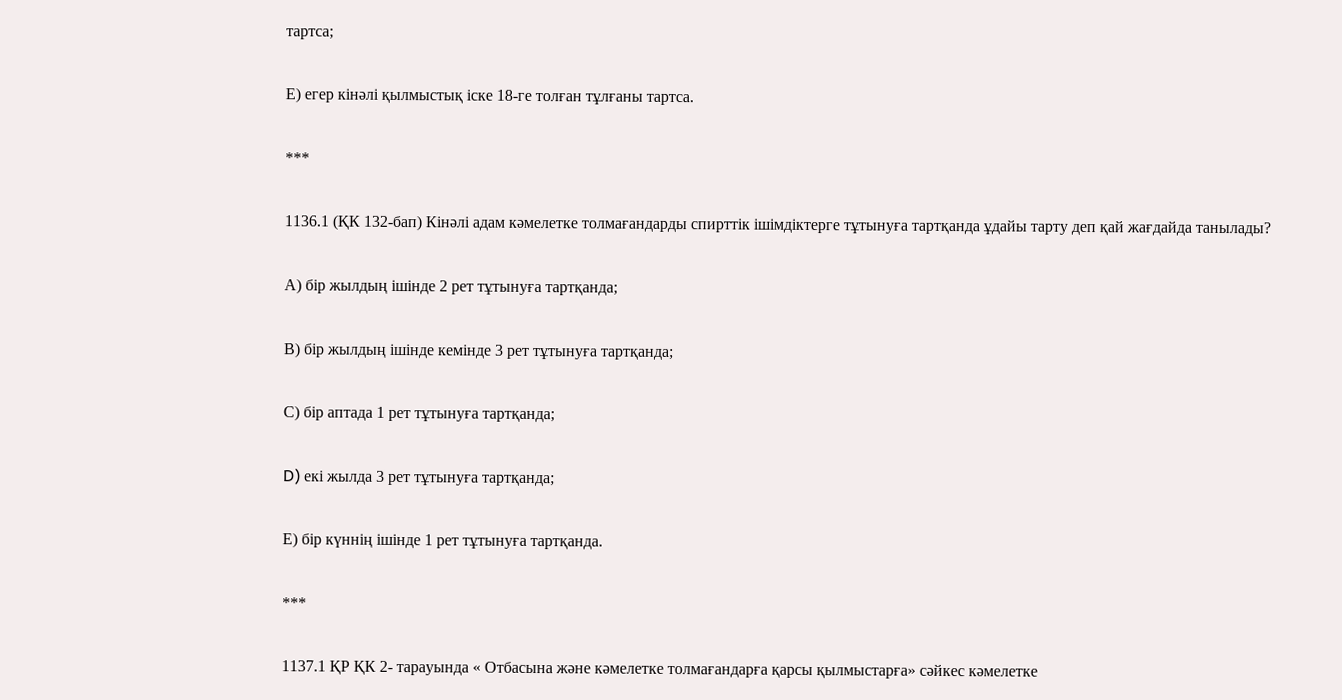тартса;

Е) егер кінәлі қылмыстық іске 18-ге толған тұлғаны тартса.

***

1136.1 (ҚК 132-бап) Кінәлі адам кәмелетке толмағандарды спирттік ішімдіктерге тұтынуға тартқанда ұдайы тарту деп қай жағдайда танылады?

А) бір жылдың ішінде 2 рет тұтынуға тартқанда;

В) бір жылдың ішінде кемінде 3 рет тұтынуға тартқанда;

С) бір аптада 1 рет тұтынуға тартқанда;

D) екі жылда 3 рет тұтынуға тартқанда;

Е) бір күннің ішінде 1 рет тұтынуға тартқанда.

***

1137.1 ҚР ҚК 2- тарауында « Отбасына және кәмелетке толмағандарға қарсы қылмыстарға» сәйкес кәмелетке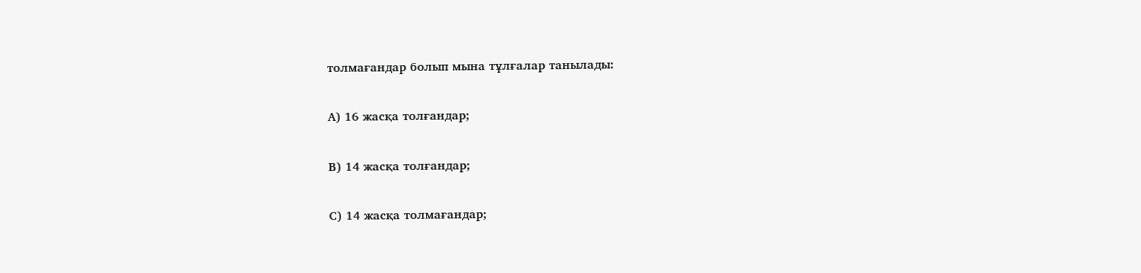толмағандар болып мына тұлғалар танылады:

А) 16 жасқа толғандар;

В) 14 жасқа толғандар;

С) 14 жасқа толмағандар;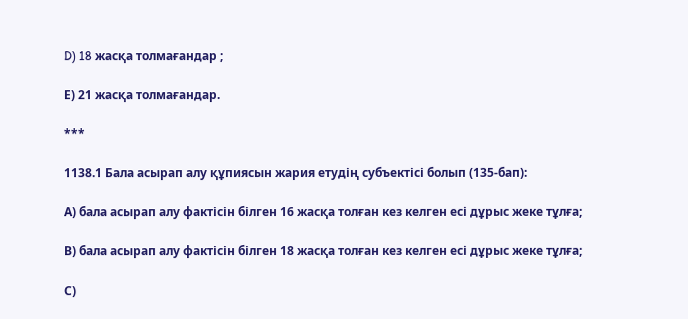D) 18 жасқа толмағандар ;

Е) 21 жасқа толмағандар.

***

1138.1 Бала асырап алу құпиясын жария етудің субъектісі болып (135-бап):

А) бала асырап алу фактісін білген 16 жасқа толған кез келген есі дұрыс жеке тұлға;

В) бала асырап алу фактісін білген 18 жасқа толған кез келген есі дұрыс жеке тұлға;

С)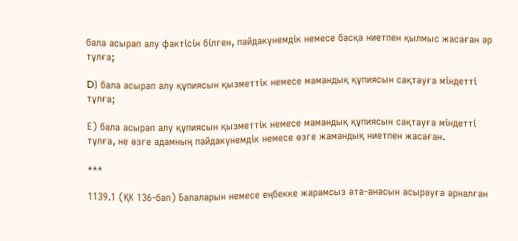бала асырап алу фактісін білген, пайдакүнемдік немесе басқа ниетпен қылмыс жасаған әр тұлға;

D) бала асырап алу құпиясын қызметтік немесе мамандық құпиясын сақтауға міндетті тұлға;

Е) бала асырап алу құпиясын қызметтік немесе мамандық құпиясын сақтауға міндетті тұлға, не өзге адамның пайдакүнемдік немесе өзге жамандық ниетпен жасаған.

***

1139.1 (ҚК 136-бап) Балаларын немесе еңбекке жарамсыз ата-анасын асырауға арналған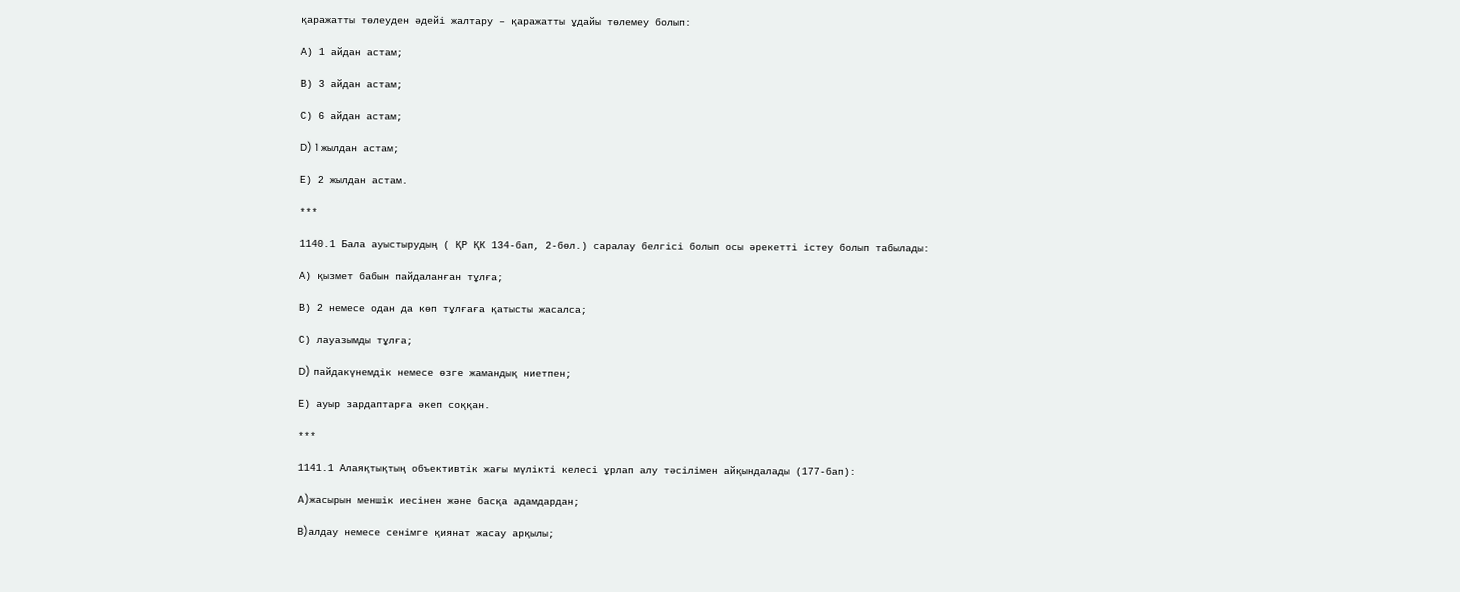қаражатты төлеуден әдейі жалтару – қаражатты ұдайы төлемеу болып:

А) 1 айдан астам;

В) 3 айдан астам;

С) 6 айдан астам;

D) 1 жылдан астам;

Е) 2 жылдан астам.

***

1140.1 Бала ауыстырудың ( ҚР ҚК 134-бап, 2-бөл.) саралау белгісі болып осы әрекетті істеу болып табылады:

А) қызмет бабын пайдаланған тұлға;

В) 2 немесе одан да көп тұлғаға қатысты жасалса;

С) лауазымды тұлға;

D) пайдакүнемдік немесе өзге жамандық ниетпен;

Е) ауыр зардаптарға әкеп соққан.

***

1141.1 Алаяқтықтың объективтік жағы мүлікті келесі ұрлап алу тәсілімен айқындалады (177-бап):

A)жасырын меншік иесінен және басқа адамдардан;

B)алдау немесе сенімге қиянат жасау арқылы;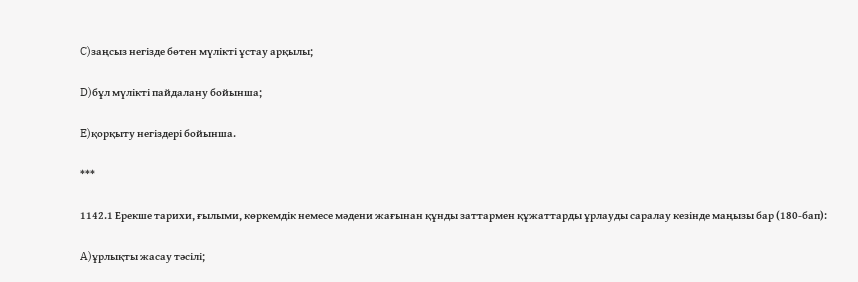C)заңсыз негізде бөтен мүлікті ұстау арқылы;

D)бұл мүлікті пайдалану бойынша;

E)қорқыту негіздері бойынша.

***

1142.1 Ерекше тарихи, ғылыми, көркемдік немесе мәдени жағынан құнды заттармен құжаттарды ұрлауды саралау кезінде маңызы бар (180-бап):

A)ұрлықты жасау тәсілі;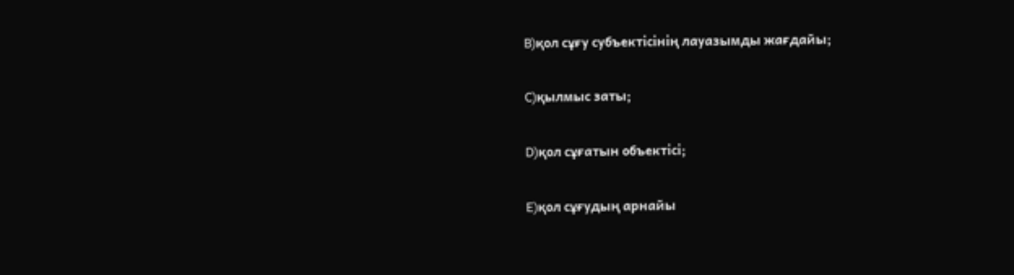B)қол сұғу субъектісінің лауазымды жағдайы;

C)қылмыс заты;

D)қол сұғатын объектісі;

E)қол сұғудың арнайы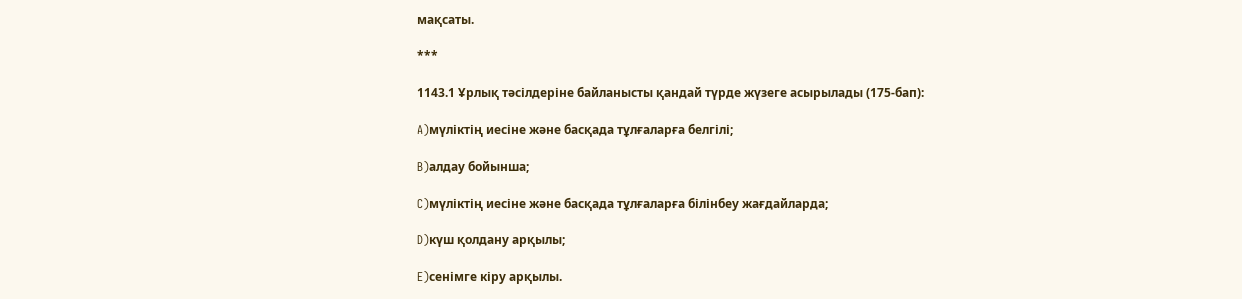мақсаты.

***

1143.1 Ұрлық тәсілдеріне байланысты қандай түрде жүзеге асырылады (175-бап):

A)мүліктің иесіне және басқада тұлғаларға белгілі;

B)алдау бойынша;

C)мүліктің иесіне және басқада тұлғаларға білінбеу жағдайларда;

D)күш қолдану арқылы;

E)сенімге кіру арқылы.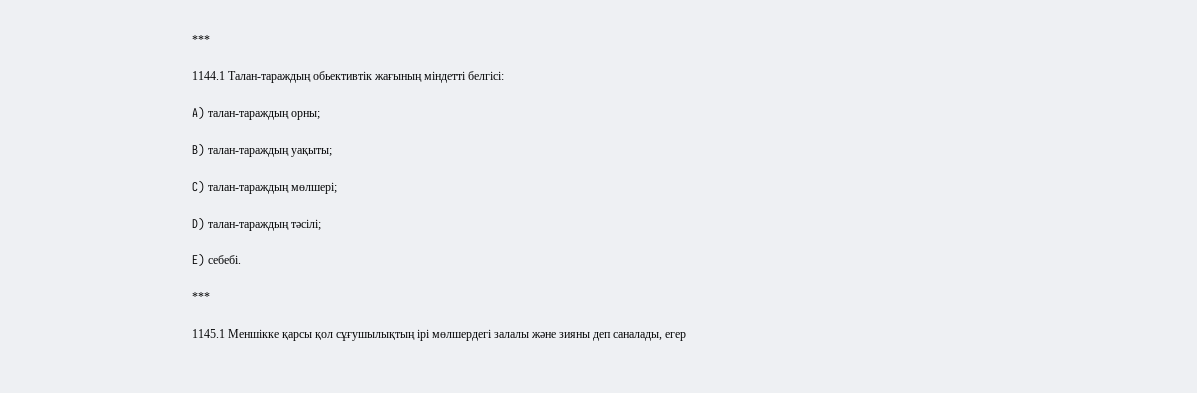***

1144.1 Талан-тараждың обьективтік жағының міндетті белгісі:

A) талан-тараждың орны;

B) талан-тараждың уақыты;

C) талан-тараждың мөлшері;

D) талан-тараждың тәсілі;

E) себебі.

***

1145.1 Меншікке қарсы қол сұғушылықтың ірі мөлшердегі залалы және зияны деп саналады, егер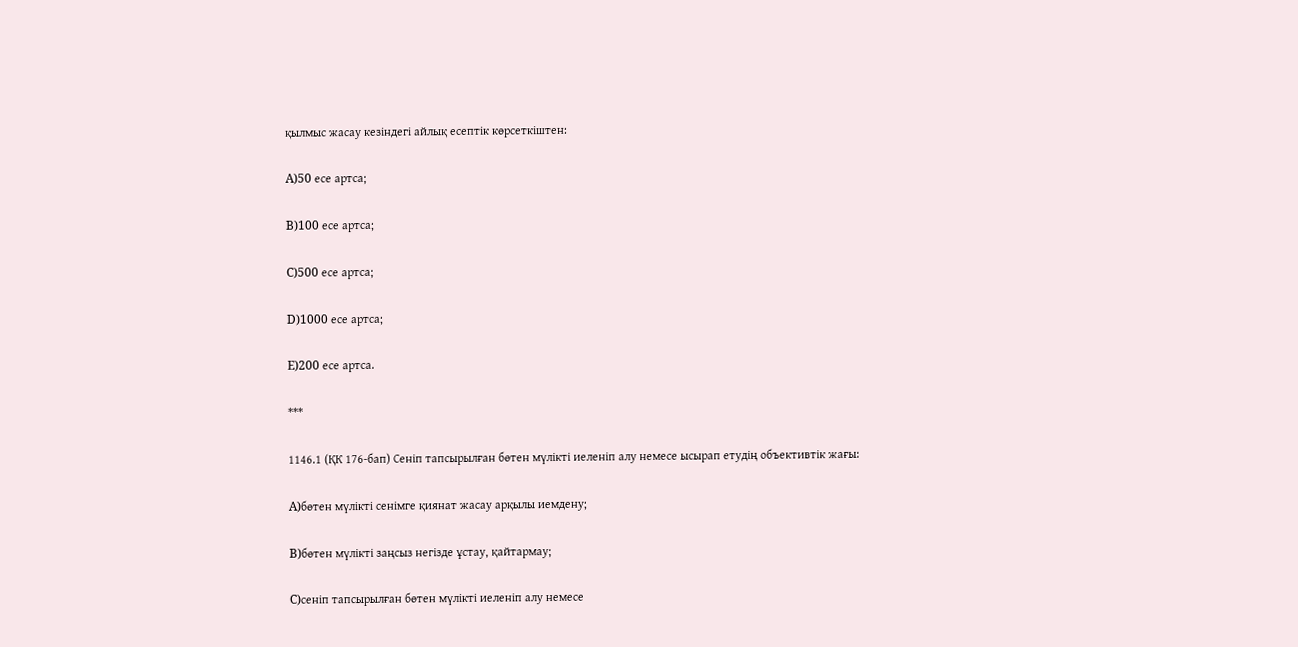қылмыс жасау кезіндегі айлық есептік көрсеткіштен:

A)50 есе артса;

B)100 есе артса;

C)500 есе артса;

D)1000 есе артса;

E)200 есе артса.

***

1146.1 (ҚК 176-бап) Сеніп тапсырылған бөтен мүлікті иеленіп алу немесе ысырап етудің объективтік жағы:

A)бөтен мүлікті сенімге қиянат жасау арқылы иемдену;

B)бөтен мүлікті заңсыз негізде ұстау, қайтармау;

C)сеніп тапсырылған бөтен мүлікті иеленіп алу немесе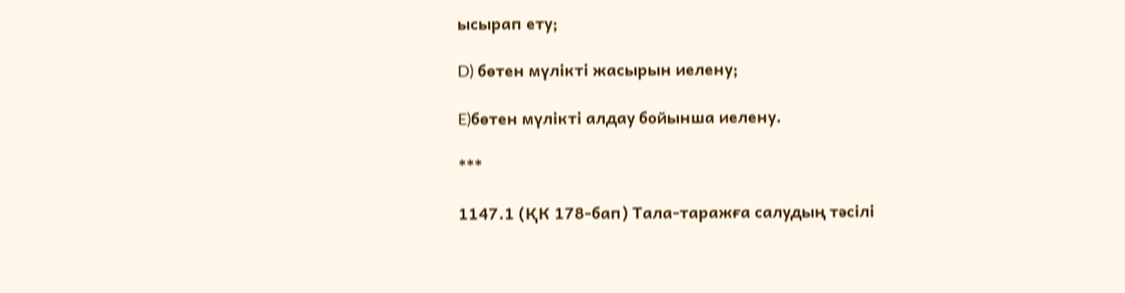ысырап ету;

D) бөтен мүлікті жасырын иелену;

E)бөтен мүлікті алдау бойынша иелену.

***

1147.1 (ҚК 178-бап) Тала-таражға салудың тәсілі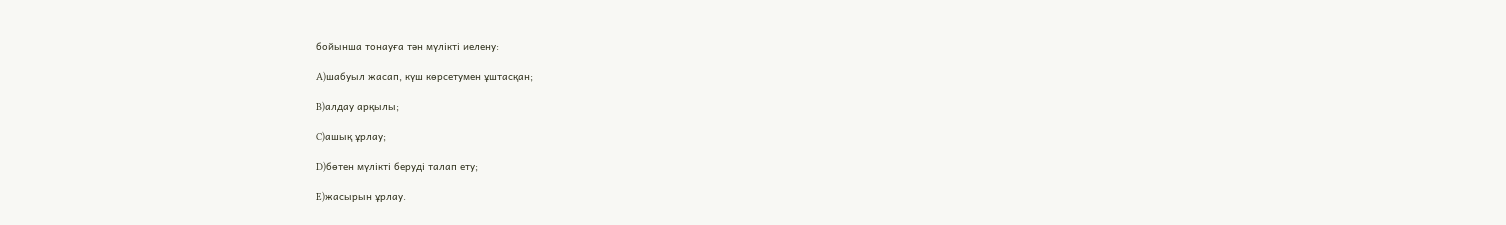бойынша тонауға тән мүлікті иелену:

A)шабуыл жасап, күш көрсетумен ұштасқан;

B)алдау арқылы;

C)ашық ұрлау;

D)бөтен мүлікті беруді талап ету;

E)жасырын ұрлау.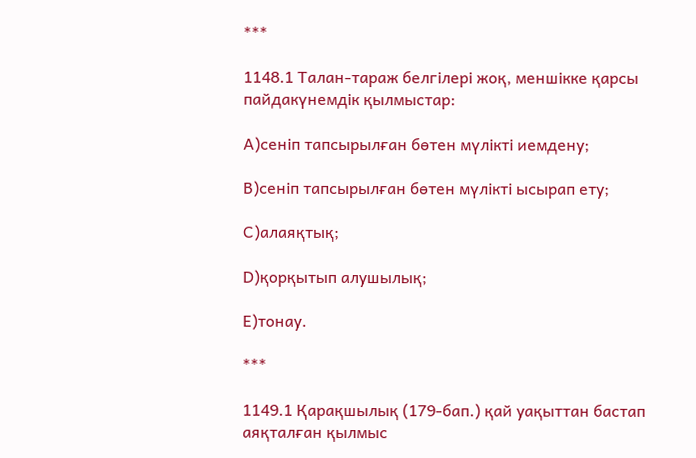***

1148.1 Талан-тараж белгілері жоқ, меншікке қарсы пайдакүнемдік қылмыстар:

A)сеніп тапсырылған бөтен мүлікті иемдену;

B)сеніп тапсырылған бөтен мүлікті ысырап ету;

C)алаяқтық;

D)қорқытып алушылық;

E)тонау.

***

1149.1 Қарақшылық (179-бап.) қай уақыттан бастап аяқталған қылмыс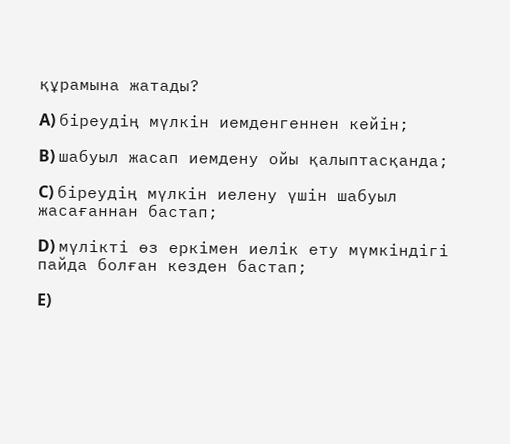құрамына жатады?

A) біреудің мүлкін иемденгеннен кейін;

B) шабуыл жасап иемдену ойы қалыптасқанда;

C) біреудің мүлкін иелену үшін шабуыл жасағаннан бастап;

D) мүлікті өз еркімен иелік ету мүмкіндігі пайда болған кезден бастап;

E)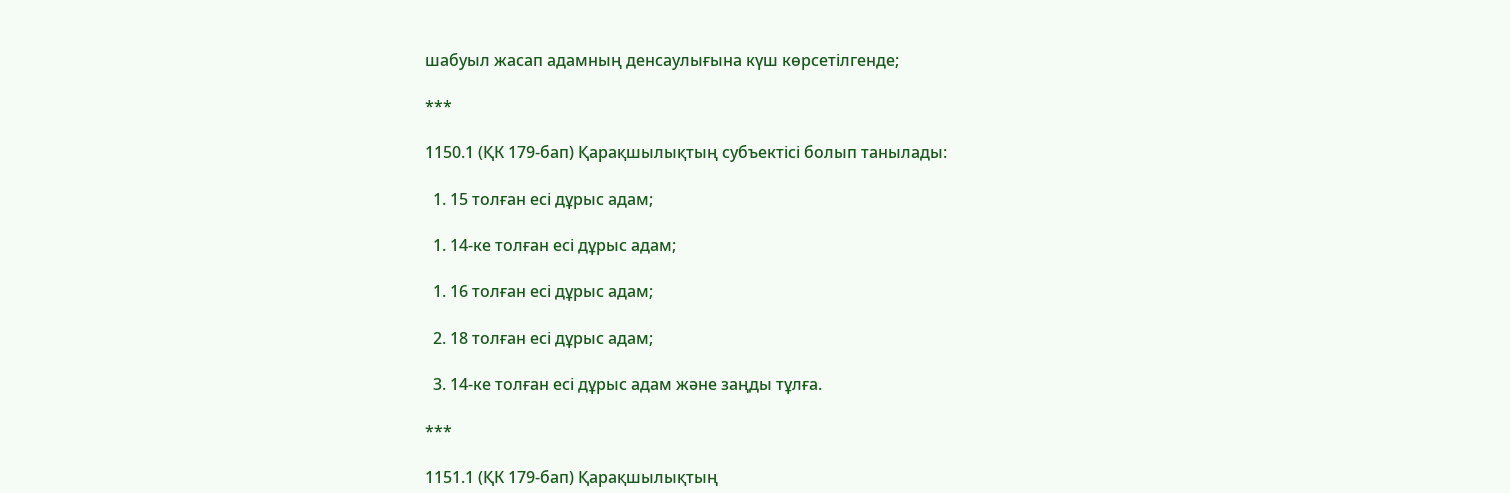шабуыл жасап адамның денсаулығына күш көрсетілгенде;

***

1150.1 (ҚК 179-бап) Қарақшылықтың субъектісі болып танылады:

  1. 15 толған есі дұрыс адам;

  1. 14-ке толған есі дұрыс адам;

  1. 16 толған есі дұрыс адам;

  2. 18 толған есі дұрыс адам;

  3. 14-ке толған есі дұрыс адам және заңды тұлға.

***

1151.1 (ҚК 179-бап) Қарақшылықтың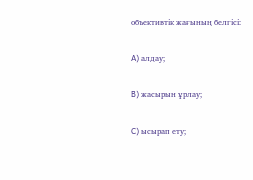объективтік жағының белгісі:

A) алдау;

B) жасырын ұрлау;

C) ысырап ету;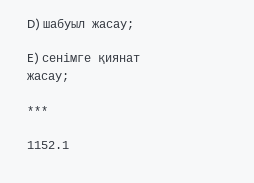D) шабуыл жасау;

E) сенімге қиянат жасау;

***

1152.1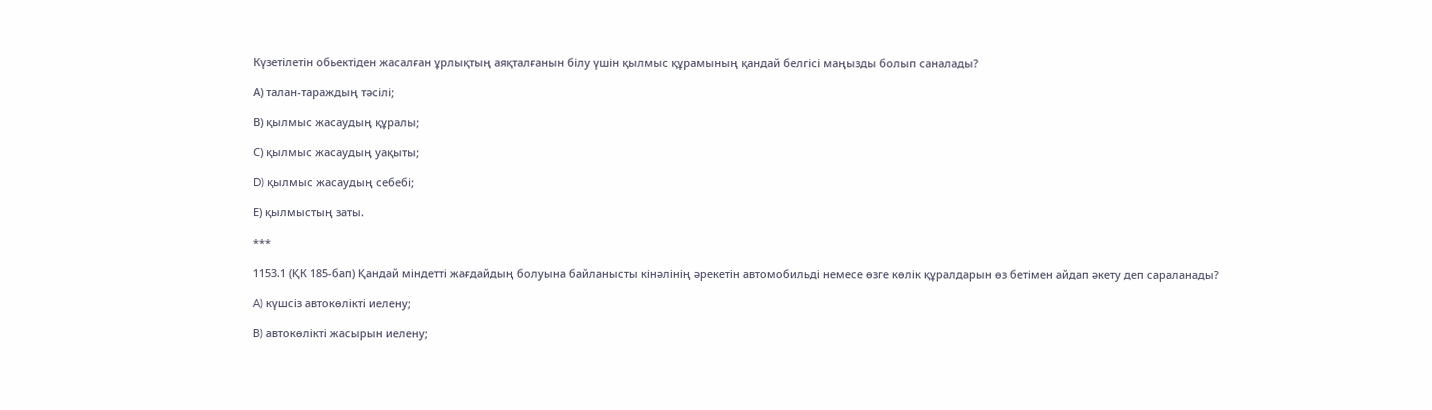Күзетілетін обьектіден жасалған ұрлықтың аяқталғанын білу үшін қылмыс құрамының қандай белгісі маңызды болып саналады?

А) талан-тараждың тәсілі;

В) қылмыс жасаудың құралы;

С) қылмыс жасаудың уақыты;

D) қылмыс жасаудың себебі;

Е) қылмыстың заты.

***

1153.1 (ҚК 185-бап) Қандай міндетті жағдайдың болуына байланысты кінәлінің әрекетін автомобильді немесе өзге көлік құралдарын өз бетімен айдап әкету деп сараланады?

A) күшсіз автокөлікті иелену;

B) автокөлікті жасырын иелену;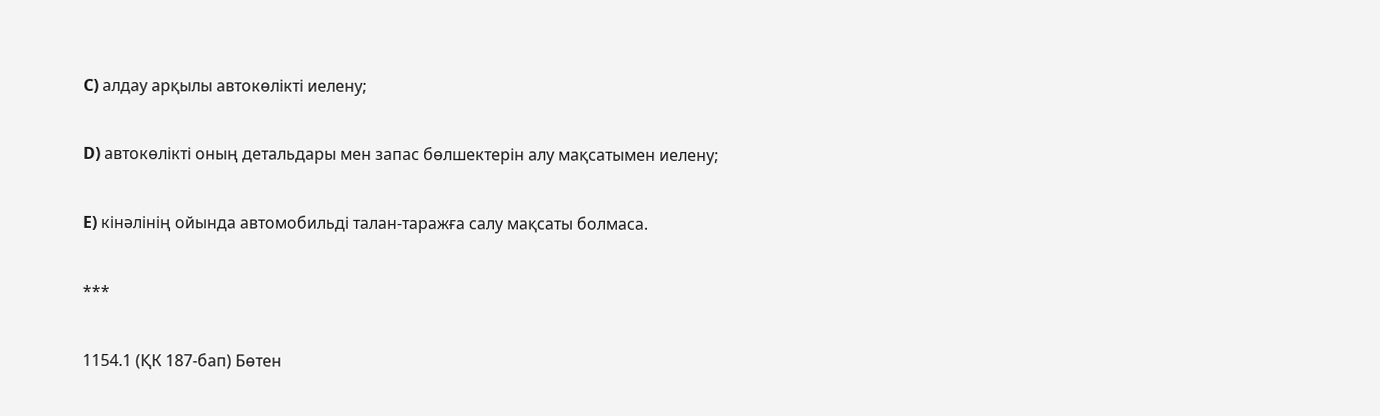C) алдау арқылы автокөлікті иелену;

D) автокөлікті оның детальдары мен запас бөлшектерін алу мақсатымен иелену;

E) кінәлінің ойында автомобильді талан-таражға салу мақсаты болмаса.

***

1154.1 (ҚК 187-бап) Бөтен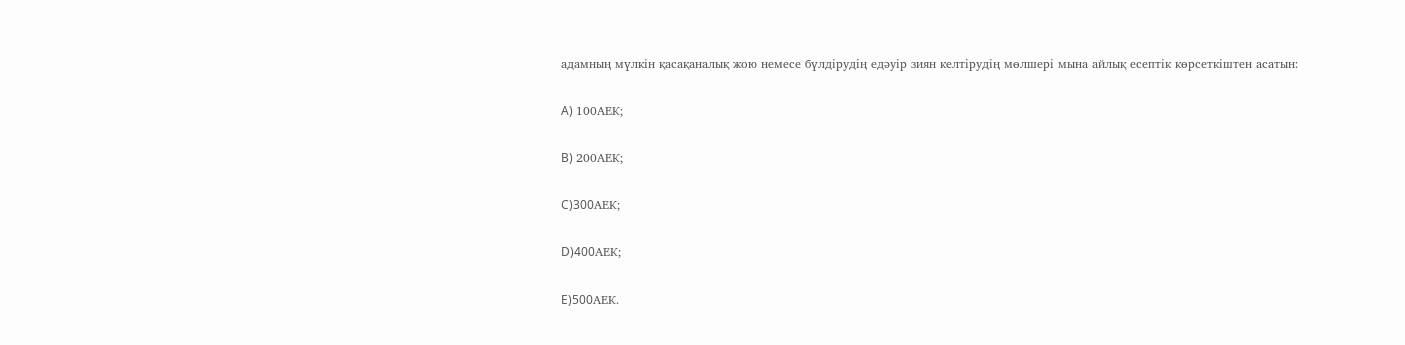адамның мүлкін қасақаналық жою немесе бүлдірудің едәуір зиян келтірудің мөлшері мына айлық есептік көрсеткіштен асатын:

A) 100АЕК;

B) 200АЕК;

C)300АЕК;

D)400АЕК;

E)500АЕК.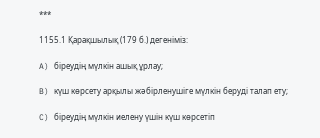***

1155.1 Қарақшылық (179 б.) дегеніміз:

A) біреудің мүлкін ашық ұрлау;

B) күш көрсету арқылы жәбірленушіге мүлкін беруді талап ету;

C) біреудің мүлкін иелену үшін күш көрсетіп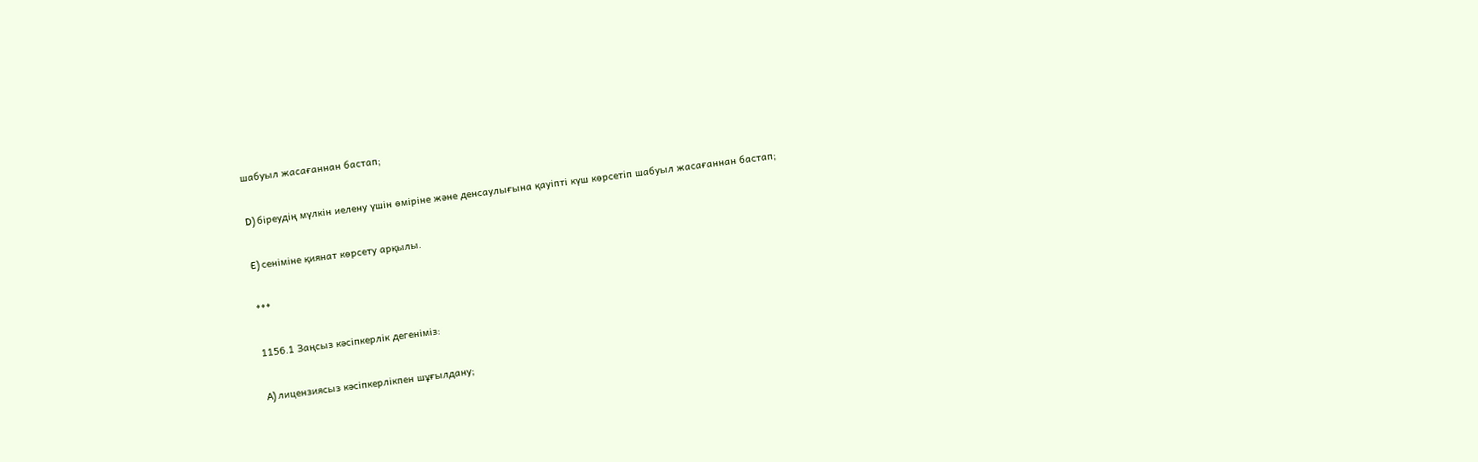шабуыл жасағаннан бастап;

D) біреудің мүлкін иелену үшін өміріне және денсаулығына қауіпті күш көрсетіп шабуыл жасағаннан бастап;

E) сеніміне қиянат көрсету арқылы.

***

1156.1 Заңсыз кәсіпкерлік дегеніміз:

A) лицензиясыз кәсіпкерлікпен шұғылдану;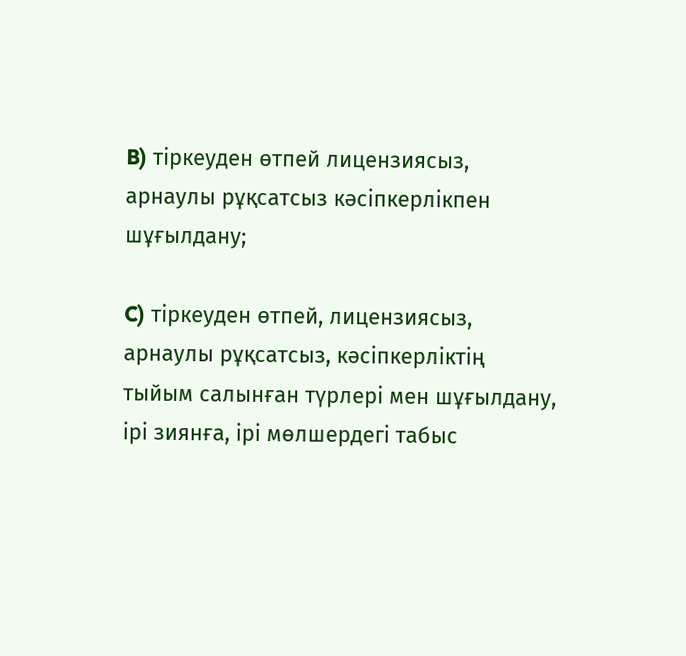B) тіркеуден өтпей лицензиясыз, арнаулы рұқсатсыз кәсіпкерлікпен шұғылдану;

C) тіркеуден өтпей, лицензиясыз, арнаулы рұқсатсыз, кәсіпкерліктің тыйым салынған түрлері мен шұғылдану, ірі зиянға, ірі мөлшердегі табыс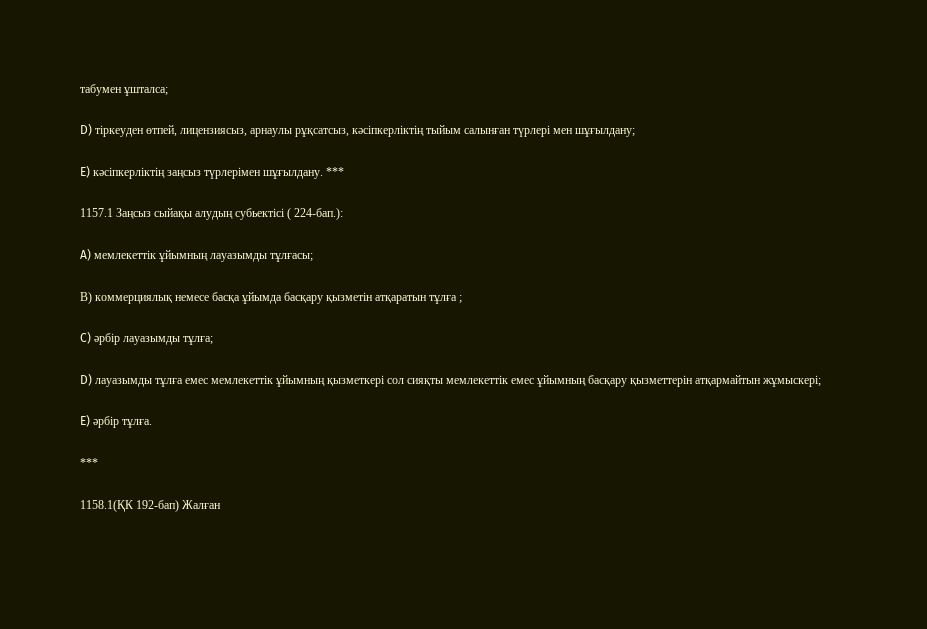табумен ұшталса;

D) тіркеуден өтпей, лицензиясыз, арнаулы рұқсатсыз, кәсіпкерліктің тыйым салынған түрлері мен шұғылдану;

E) кәсіпкерліктің заңсыз түрлерімен шұғылдану. ***

1157.1 Заңсыз сыйақы алудың субьектісі ( 224-бап.):

A) мемлекеттік ұйымның лауазымды тұлғасы;

В) коммерциялық немесе басқа ұйымда басқару қызметін атқаратын тұлға ;

C) әрбір лауазымды тұлға;

D) лауазымды тұлға емес мемлекеттік ұйымның қызметкері сол сияқты мемлекеттік емес ұйымның басқару қызметтерін атқармайтын жұмыскері;

E) әрбір тұлға.

***

1158.1(ҚК 192-бап) Жалған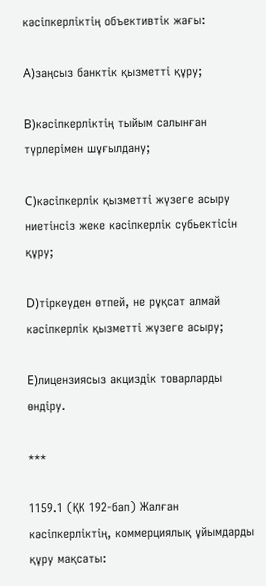кәсіпкерліктің объективтік жағы:

A)заңсыз банктік қызметті құру;

B)кәсіпкерліктің тыйым салынған түрлерімен шұғылдану;

C)кәсіпкерлік қызметті жүзеге асыру ниетінсіз жеке кәсіпкерлік субьектісін құру;

D)тіркеуден өтпей, не рұқсат алмай кәсіпкерлік қызметті жүзеге асыру;

E)лицензиясыз акциздік товарларды өндіру.

***

1159.1 (ҚК 192-бап) Жалған кәсіпкерліктің, коммерциялық ұйымдарды құру мақсаты: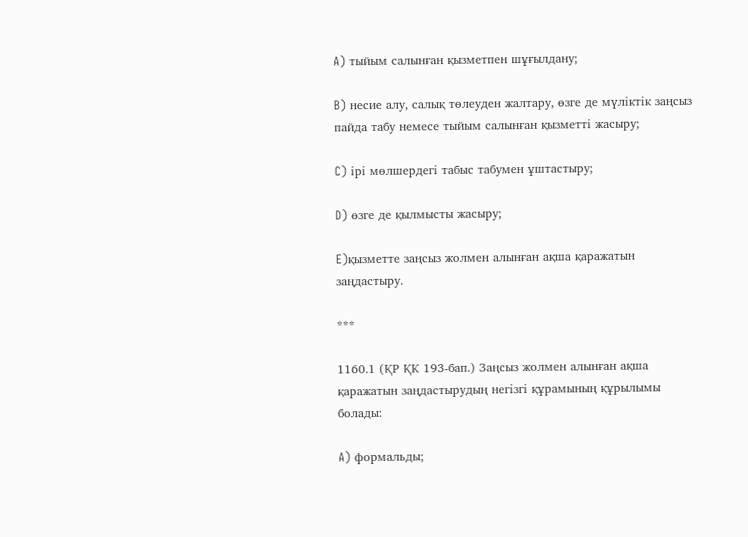A) тыйым салынған қызметпен шұғылдану;

B) несие алу, салық төлеуден жалтару, өзге де мүліктік заңсыз пайда табу немесе тыйым салынған қызметті жасыру;

C) ірі мөлшердегі табыс табумен ұштастыру;

D) өзге де қылмысты жасыру;

E)қызметте заңсыз жолмен алынған ақша қаражатын заңдастыру.

***

1160.1 (ҚР ҚК 193-бап.) Заңсыз жолмен алынған ақша қаражатын заңдастырудың негізгі құрамының құрылымы болады:

A) формальды;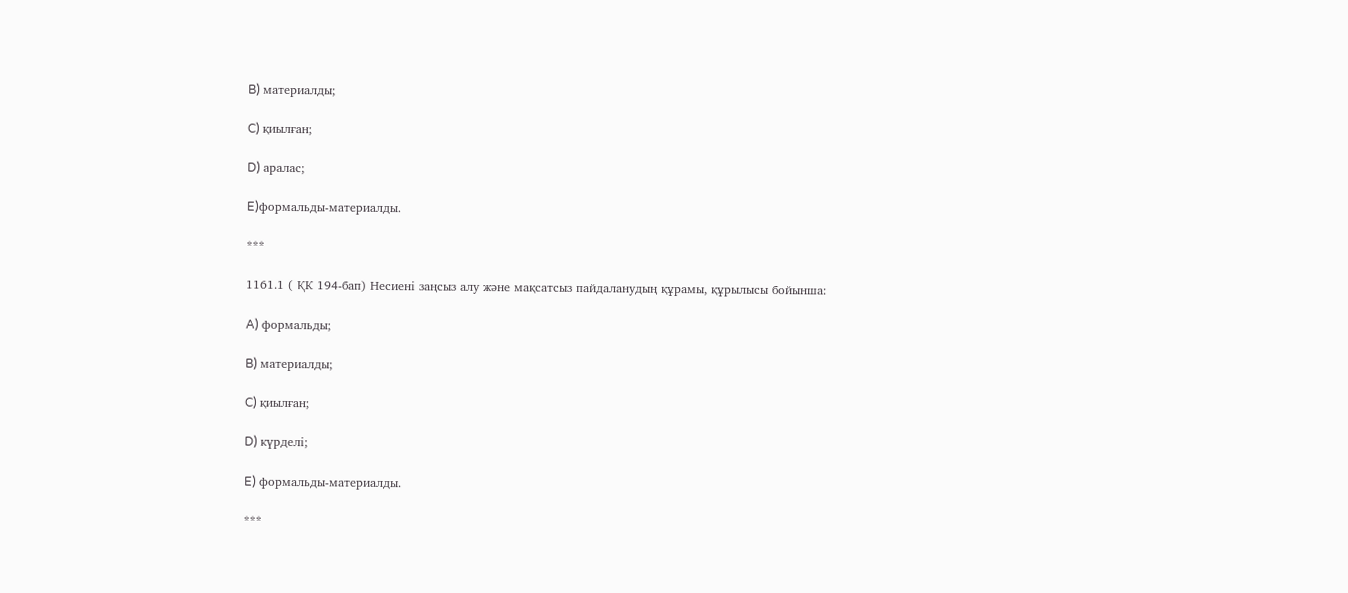B) материалды;

C) қиылған;

D) аралас;

E)формальды-материалды.

***

1161.1 ( ҚК 194-бап) Несиені заңсыз алу және мақсатсыз пайдаланудың құрамы, құрылысы бойынша:

A) формальды;

B) материалды;

C) қиылған;

D) күрделі;

E) формальды-материалды.

***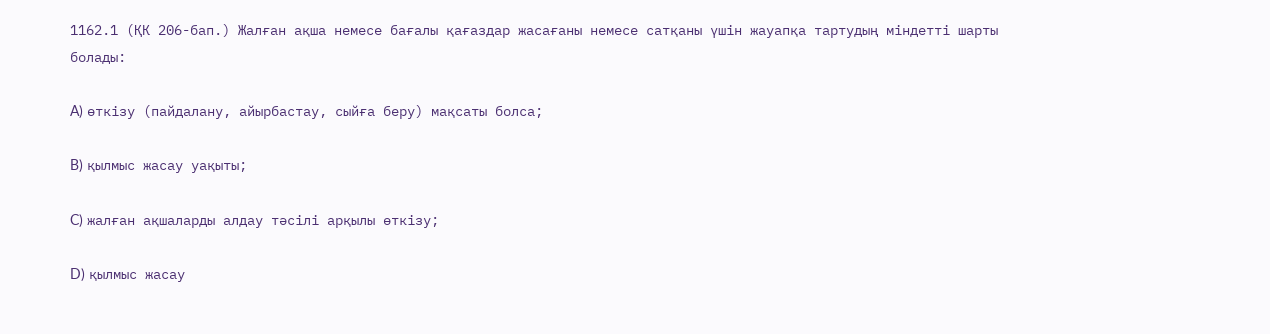1162.1 (ҚК 206-бап.) Жалған ақша немесе бағалы қағаздар жасағаны немесе сатқаны үшін жауапқа тартудың міндетті шарты болады:

A) өткізу (пайдалану, айырбастау, сыйға беру) мақсаты болса;

B) қылмыс жасау уақыты;

C) жалған ақшаларды алдау тәсілі арқылы өткізу;

D) қылмыс жасау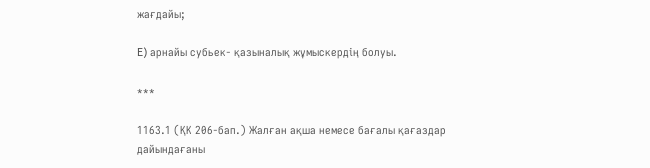жағдайы;

E) арнайы субьек- қазыналық жұмыскердің болуы.

***

1163.1 (ҚК 206-бап.) Жалған ақша немесе бағалы қағаздар дайындағаны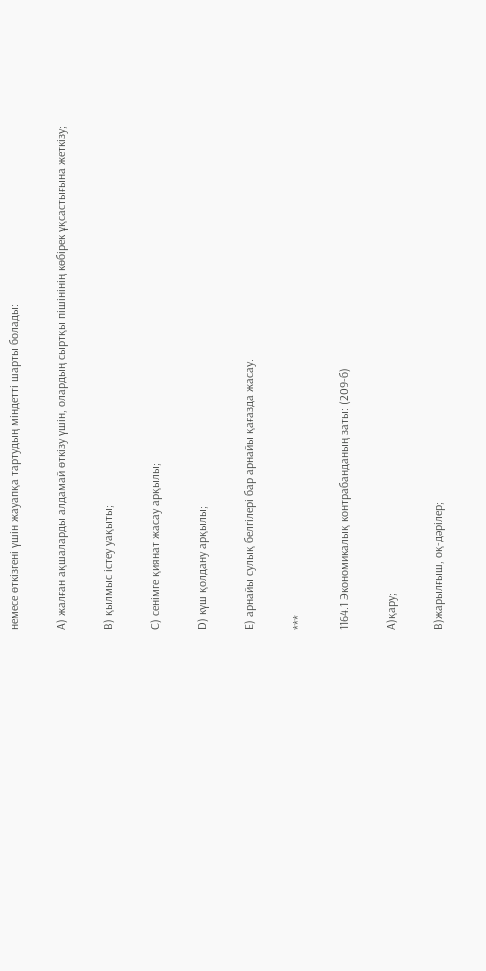немесе өткізгені үшін жауапқа тартудың міндетті шарты болады:

A) жалған ақшаларды алдамай өткізу үшін, олардың сыртқы пішінінің көбірек ұқсастығына жеткізу;

B) қылмыс істеу уақыты;

C) сенімге қиянат жасау арқылы;

D) күш қолдану арқылы;

E) арнайы сулық белгілері бар арнайы қағазда жасау.

***

1164.1 Экономикалық контрабанданың заты: (209-б)

A)қару;

B)жарылғыш, оқ-дәрілер;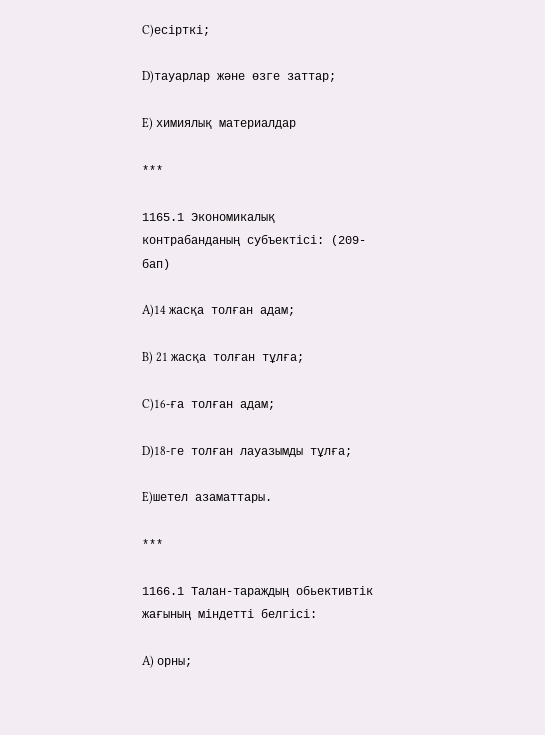C)есірткі;

D)тауарлар және өзге заттар;

E) химиялық материалдар

***

1165.1 Экономикалық контрабанданың субъектісі: (209-бап)

A)14 жасқа толған адам;

B) 21 жасқа толған тұлға;

C)16-ға толған адам;

D)18-ге толған лауазымды тұлға;

E)шетел азаматтары.

***

1166.1 Талан-тараждың обьективтік жағының міндетті белгісі:

A) орны;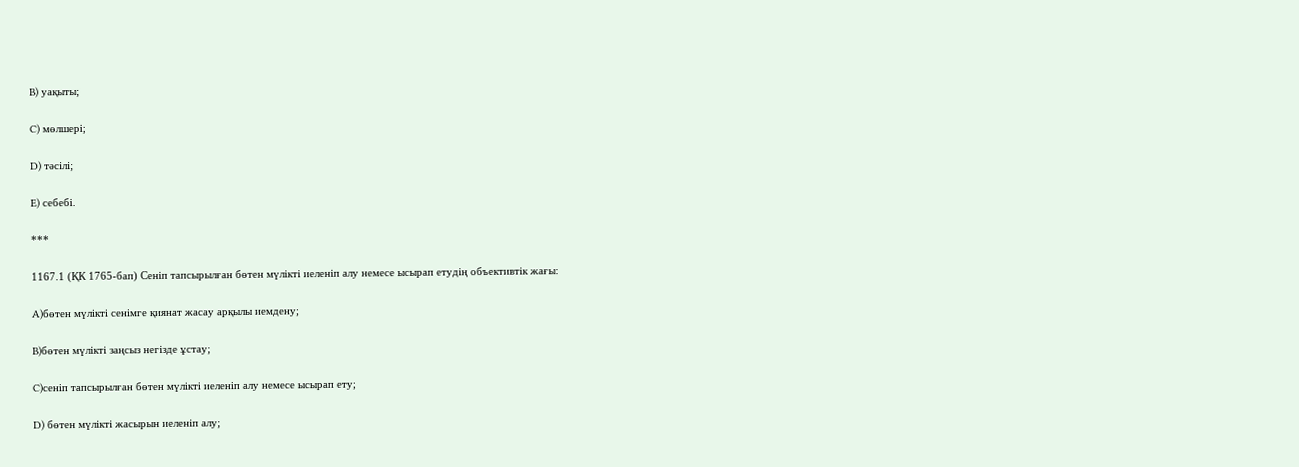B) уақыты;

C) мөлшері;

D) тәсілі;

E) себебі.

***

1167.1 (ҚК 1765-бап) Сеніп тапсырылған бөтен мүлікті иеленіп алу немесе ысырап етудің объективтік жағы:

A)бөтен мүлікті сенімге қиянат жасау арқылы иемдену;

B)бөтен мүлікті заңсыз негізде ұстау;

C)сеніп тапсырылған бөтен мүлікті иеленіп алу немесе ысырап ету;

D) бөтен мүлікті жасырын иеленіп алу;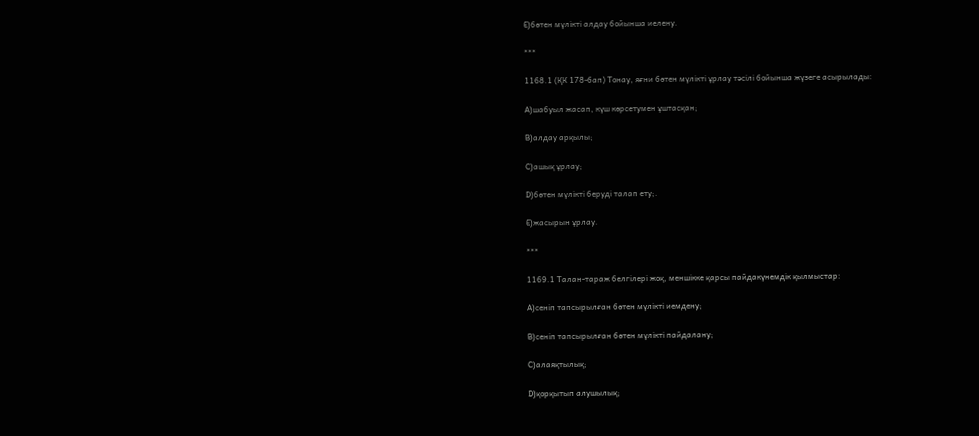E)бөтен мүлікті алдау бойынша иелену.

***

1168.1 (ҚК 178-бап) Тонау, яғни бөтен мүлікті ұрлау тәсілі бойынша жүзеге асырылады:

A)шабуыл жасап, күш көрсетумен ұштасқан;

B)алдау арқылы;

C)ашық ұрлау;

D)бөтен мүлікті беруді талап ету;.

E)жасырын ұрлау.

***

1169.1 Талан-тараж белгілері жоқ, меншікке қарсы пайдакүнемдік қылмыстар:

A)сеніп тапсырылған бөтен мүлікті иемдену;

B)сеніп тапсырылған бөтен мүлікті пайдалану;

C)алаяқтылық;

D)қорқытып алушылық;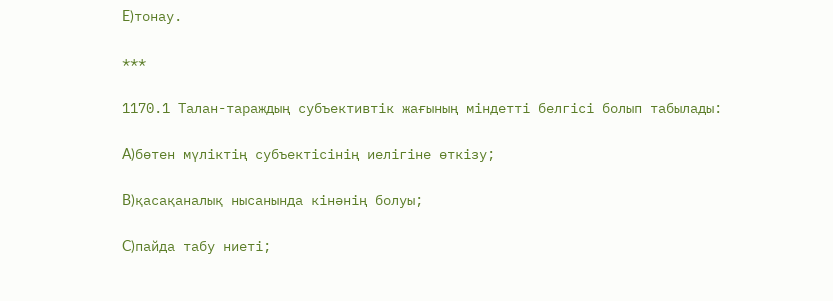E)тонау.

***

1170.1 Талан-тараждың субъективтік жағының міндетті белгісі болып табылады:

A)бөтен мүліктің субъектісінің иелігіне өткізу;

B)қасақаналық нысанында кінәнің болуы;

C)пайда табу ниетi;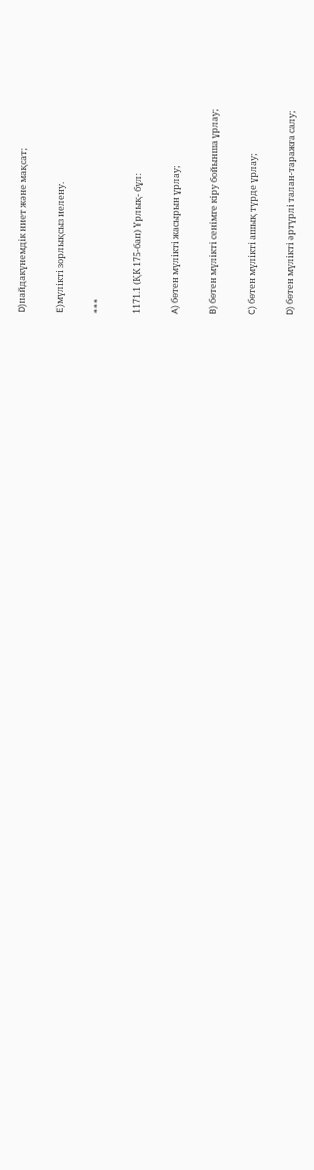D)пайдакүнемдік ниет және мақсат;

E)мүлікті зорлықсыз иелену.

***

1171.1 (ҚК 175-бап) Ұрлық- бұл:

A) бөтен мүлікті жасырын ұрлау;

B) бөтен мүлікті сенімге кіру бойынша ұрлау;

C) бөтен мүлікті ашық түрде ұрлау;

D) бөтен мүлікті әртүрлі талан-таражға салу;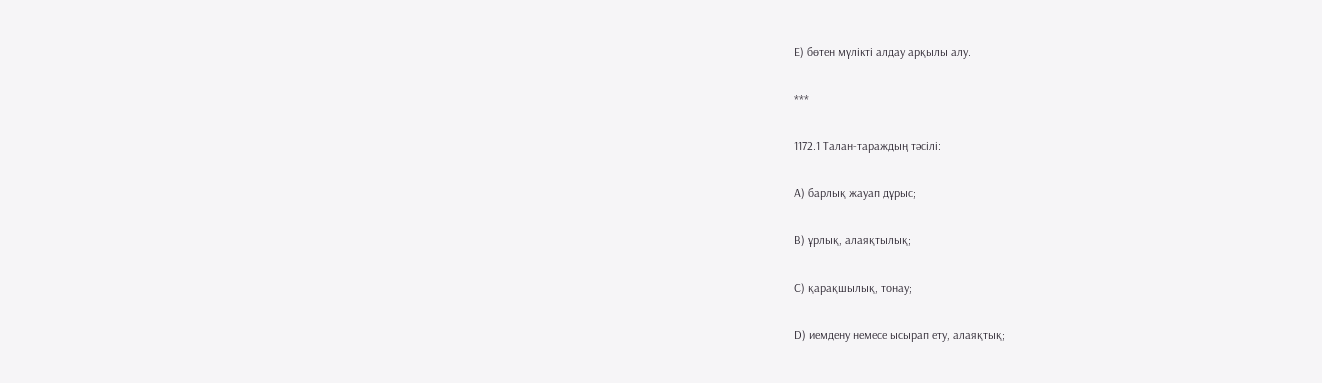E) бөтен мүлікті алдау арқылы алу.

***

1172.1 Талан-тараждың тәсілі:

A) барлық жауап дұрыс;

B) ұрлық, алаяқтылық;

C) қарақшылық, тонау;

D) иемдену немесе ысырап ету, алаяқтық;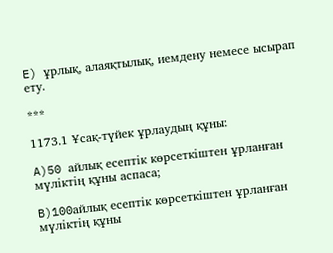E) ұрлық, алаяқтылық, иемдену немесе ысырап ету.

***

1173.1 Ұсақ-түйек ұрлаудың құны:

A)50 айлық есептік көрсеткіштен ұрланған мүліктің құны аспаса;

B)100айлық есептік көрсеткіштен ұрланған мүліктің құны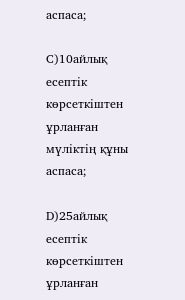аспаса;

C)10айлық есептік көрсеткіштен ұрланған мүліктің құны аспаса;

D)25айлық есептік көрсеткіштен ұрланған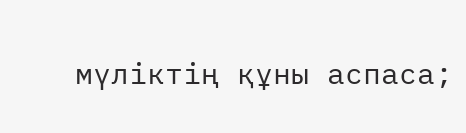мүліктің құны аспаса;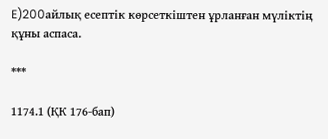E)200айлық есептік көрсеткіштен ұрланған мүліктің құны аспаса.

***

1174.1 (ҚК 176-бап)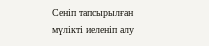Сеніп тапсырылған мүлікті иеленіп алу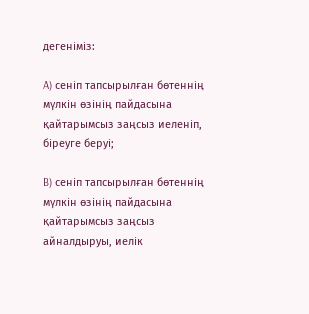дегеніміз:

A) сеніп тапсырылған бөтеннің мүлкін өзінің пайдасына қайтарымсыз заңсыз иеленіп, біреуге беруі;

B) сеніп тапсырылған бөтеннің мүлкін өзінің пайдасына қайтарымсыз заңсыз айналдыруы, иелік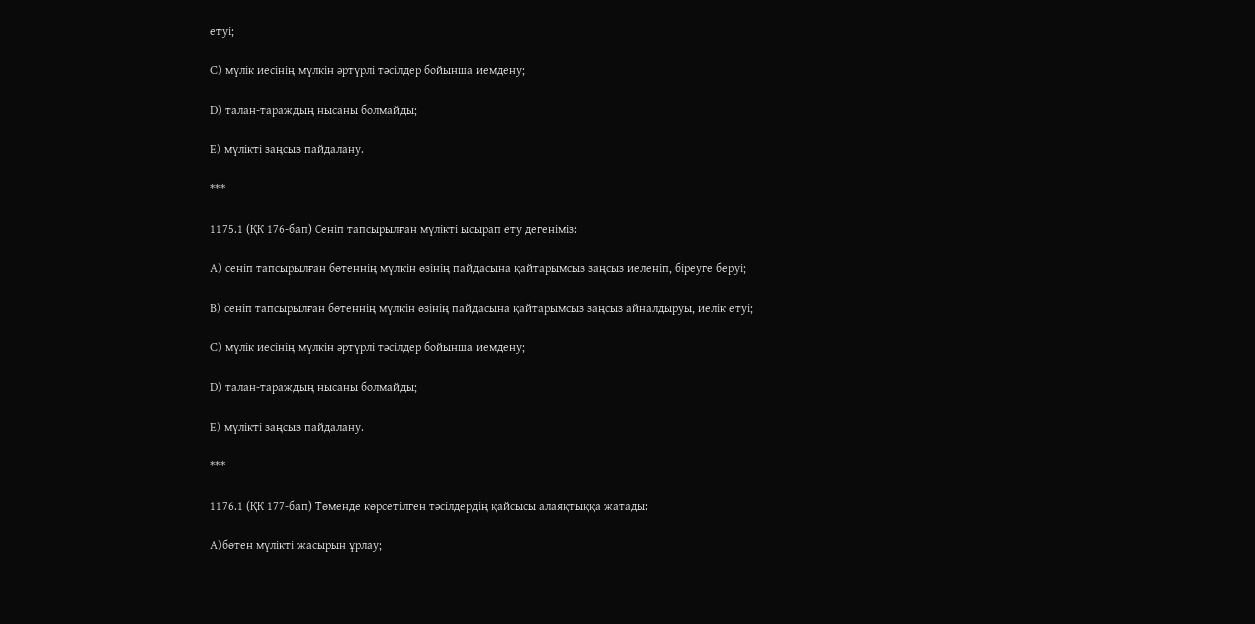етуі;

C) мүлік иесінің мүлкін әртүрлі тәсілдер бойынша иемдену;

D) талан-тараждың нысаны болмайды;

E) мүлікті заңсыз пайдалану.

***

1175.1 (ҚК 176-бап) Сеніп тапсырылған мүлікті ысырап ету дегеніміз:

A) сеніп тапсырылған бөтеннің мүлкін өзінің пайдасына қайтарымсыз заңсыз иеленіп, біреуге беруі;

B) сеніп тапсырылған бөтеннің мүлкін өзінің пайдасына қайтарымсыз заңсыз айналдыруы, иелік етуі;

C) мүлік иесінің мүлкін әртүрлі тәсілдер бойынша иемдену;

D) талан-тараждың нысаны болмайды;

E) мүлікті заңсыз пайдалану.

***

1176.1 (ҚК 177-бап) Төменде көрсетілген тәсілдердің қайсысы алаяқтыққа жатады:

A)бөтен мүлікті жасырын ұрлау;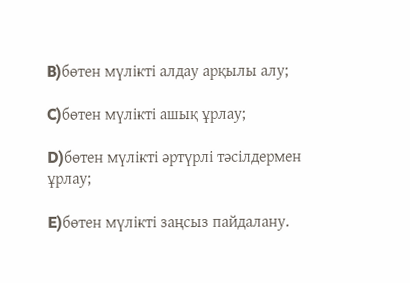B)бөтен мүлікті алдау арқылы алу;

C)бөтен мүлікті ашық ұрлау;

D)бөтен мүлікті әртүрлі тәсілдермен ұрлау;

E)бөтен мүлікті заңсыз пайдалану.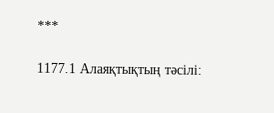***

1177.1 Алаяқтықтың тәсілі: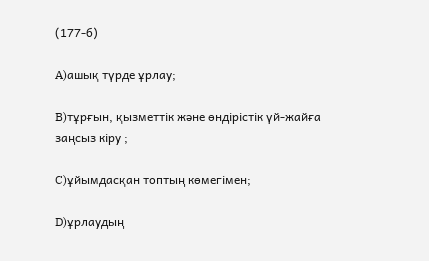(177-б)

A)ашық түрде ұрлау;

B)тұрғын, қызметтік және өндірістік үй-жайға заңсыз кіру ;

C)ұйымдасқан топтың көмегімен;

D)ұрлаудың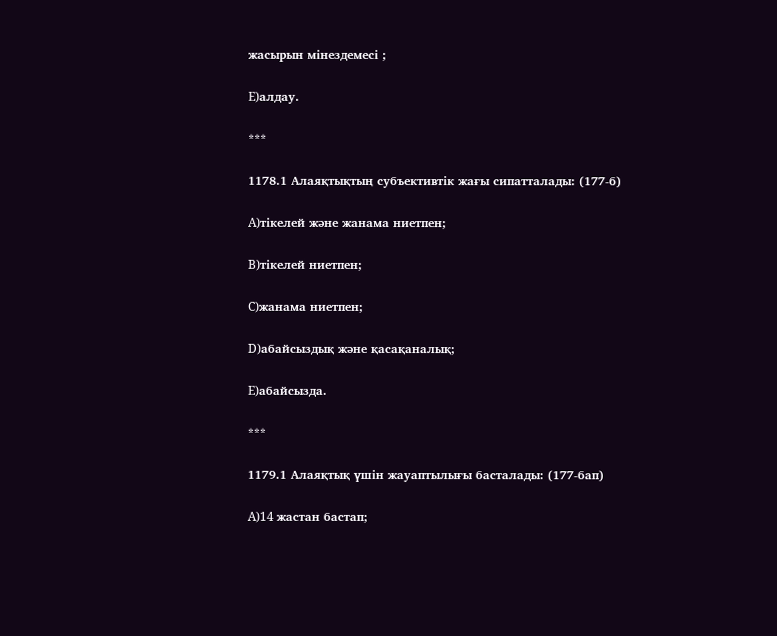жасырын мінездемесі ;

E)алдау.

***

1178.1 Алаяқтықтың субъективтік жағы сипатталады: (177-б)

A)тікелей және жанама ниетпен;

B)тікелей ниетпен;

C)жанама ниетпен;

D)абайсыздық және қасақаналық;

E)абайсызда.

***

1179.1 Алаяқтық үшін жауаптылығы басталады: (177-бап)

A)14 жастан бастап;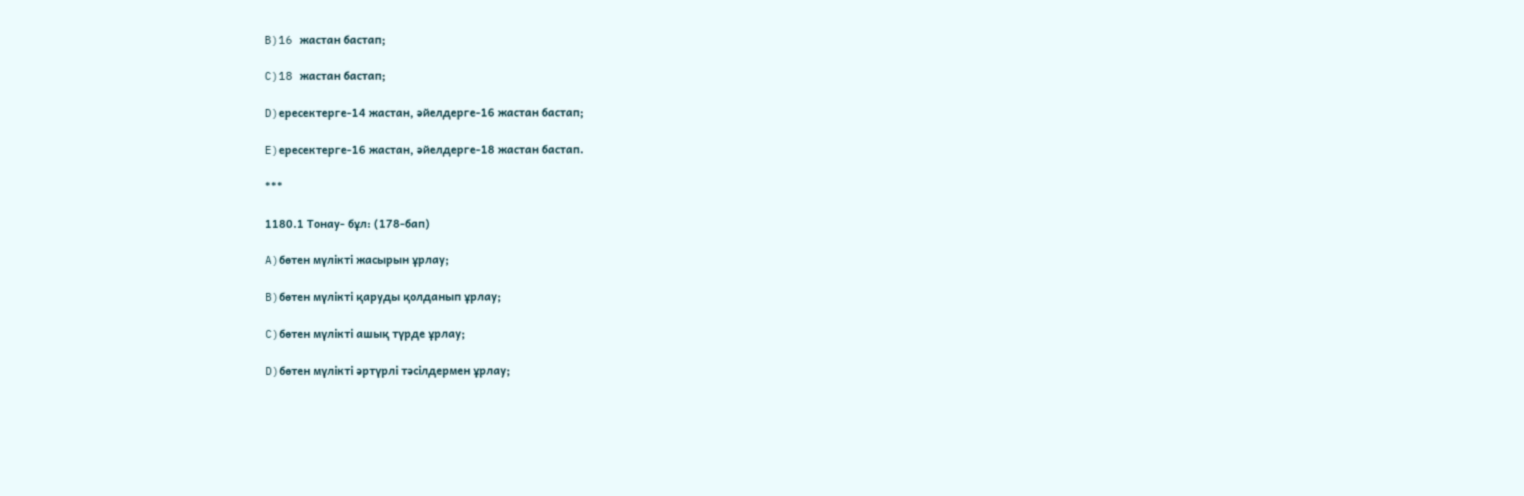B)16 жастан бастап;

C)18 жастан бастап;

D)ересектерге-14 жастан, әйелдерге-16 жастан бастап;

E)ересектерге-16 жастан, әйелдерге-18 жастан бастап.

***

1180.1 Тонау- бұл: (178-бап)

A)бөтен мүлікті жасырын ұрлау;

B)бөтен мүлікті қаруды қолданып ұрлау;

C)бөтен мүлікті ашық түрде ұрлау;

D)бөтен мүлікті әртүрлі тәсілдермен ұрлау;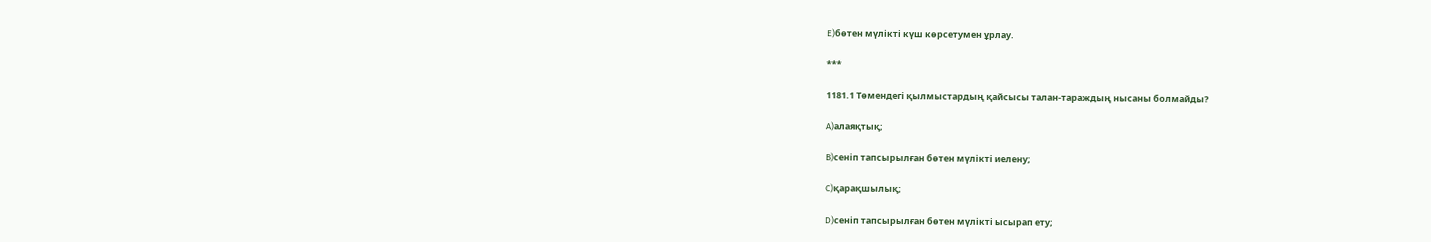E)бөтен мүлікті күш көрсетумен ұрлау.

***

1181.1 Төмендегі қылмыстардың қайсысы талан-тараждың нысаны болмайды?

A)алаяқтық;

B)сеніп тапсырылған бөтен мүлікті иелену;

C)қарақшылық;

D)сеніп тапсырылған бөтен мүлікті ысырап ету;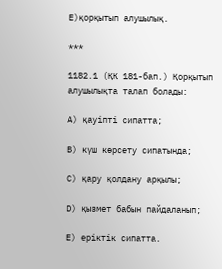E)қорқытып алушылық.

***

1182.1 (ҚК 181-бап.) Қорқытып алушылықта талап болады:

A) қауіпті сипатта;

B) күш көрсету сипатында;

C) қару қолдану арқылы;

D) қызмет бабын пайдаланып;

E) еріктік сипатта.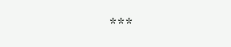***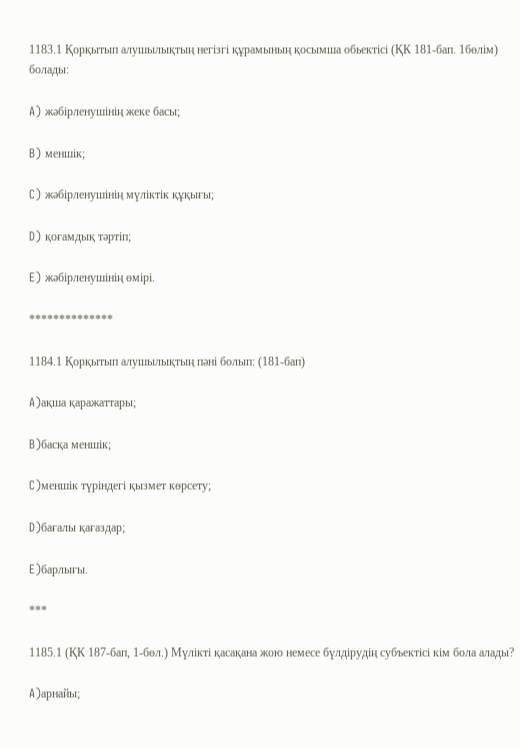1183.1 Қорқытып алушылықтың негізгі құрамының қосымша обьектісі (ҚК 181-бап. 1бөлім) болады:

A) жәбірленушінің жеке басы;

B) меншік;

C) жәбірленушінің мүліктік құқығы;

D) қоғамдық тәртіп;

E) жәбірленушінің өмірі.

**************

1184.1 Қорқытып алушылықтың пәні болып: (181-бап)

A)ақша қаражаттары;

B)басқа меншік;

C)меншік түріндегі қызмет көрсету;

D)бағалы қағаздар;

E)барлығы.

***

1185.1 (ҚК 187-бап, 1-бөл.) Мүлікті қасақана жою немесе бүлдірудің субъектісі кім бола алады?

A)арнайы;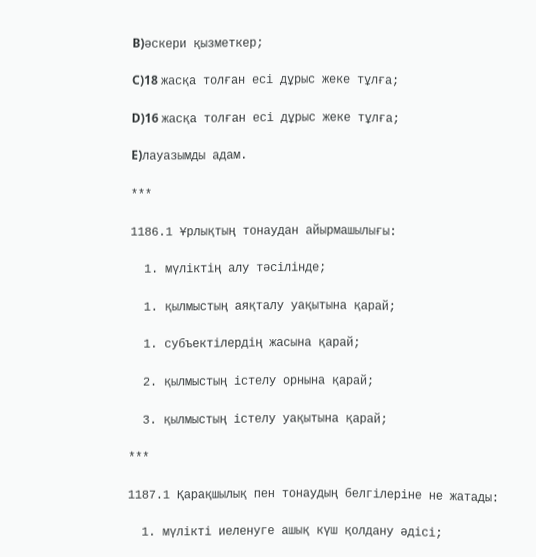B)әскери қызметкер;

C)18 жасқа толған есі дұрыс жеке тұлға;

D)16 жасқа толған есі дұрыс жеке тұлға;

E)лауазымды адам.

***

1186.1 Ұрлықтың тонаудан айырмашылығы:

  1. мүліктің алу тәсілінде;

  1. қылмыстың аяқталу уақытына қарай;

  1. субъектілердің жасына қарай;

  2. қылмыстың істелу орнына қарай;

  3. қылмыстың істелу уақытына қарай;

***

1187.1 Қарақшылық пен тонаудың белгілеріне не жатады:

  1. мүлікті иеленуге ашық күш қолдану әдісі;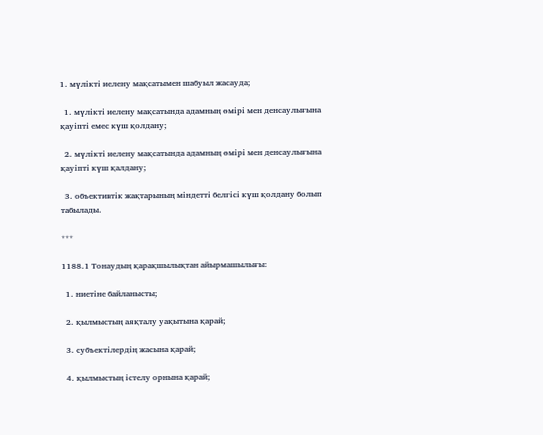1. мүлікті иелену мақсатымен шабуыл жасауда;

  1. мүлікті иелену мақсатында адамның өмірі мен денсаулығына қауіпті емес күш қолдану;

  2. мүлікті иелену мақсатында адамның өмірі мен денсаулығына қауіпті күш қалдану;

  3. объективтік жақтарының міндетті белгісі күш қолдану болып табылады.

***

1188.1 Тонаудың қарақшылықтан айырмашылығы:

  1. ниетіне байланысты;

  2. қылмыстың аяқталу уақытына қарай;

  3. субъектілердің жасына қарай;

  4. қылмыстың істелу орнына қарай;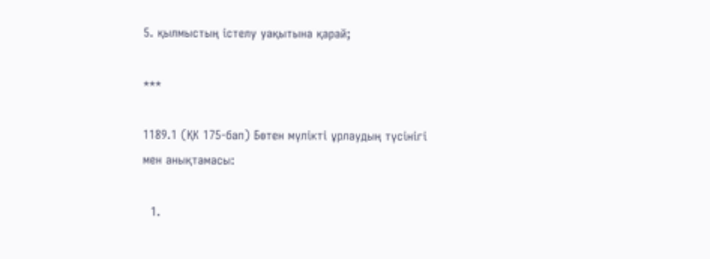5. қылмыстың істелу уақытына қарай;

***

1189.1 (ҚК 175-бап) Бөтен мүлікті ұрлаудың түсінігі мен анықтамасы:

  1.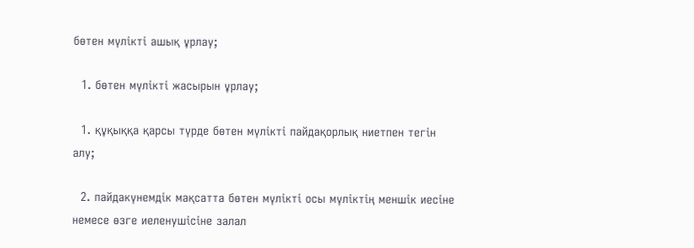бөтен мүлікті ашық ұрлау;

  1. бөтен мүлікті жасырын ұрлау;

  1. құқыққа қарсы түрде бөтен мүлікті пайдақорлық ниетпен тегін алу;

  2. пайдакүнемдік мақсатта бөтен мүлікті осы мүліктің меншік иесіне немесе өзге иеленушісіне залал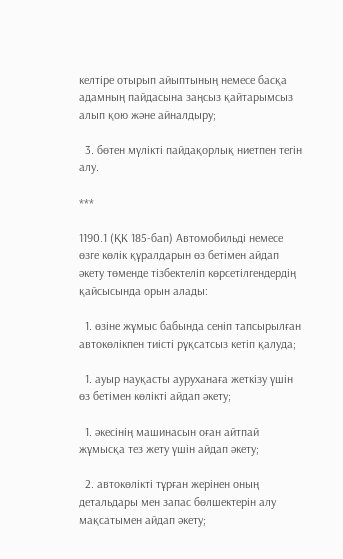келтіре отырып айыптының немесе басқа адамның пайдасына заңсыз қайтарымсыз алып қою және айналдыру;

  3. бөтен мүлікті пайдақорлық ниетпен тегін алу.

***

1190.1 (ҚК 185-бап) Автомобильді немесе өзге көлік құралдарын өз бетімен айдап әкету төменде тізбектеліп көрсетілгендердің қайсысында орын алады:

  1. өзіне жұмыс бабында сеніп тапсырылған автокөлікпен тиісті рұқсатсыз кетіп қалуда;

  1. ауыр науқасты ауруханаға жеткізу үшін өз бетімен көлікті айдап әкету;

  1. әкесінің машинасын оған айтпай жұмысқа тез жету үшін айдап әкету;

  2. автокөлікті тұрған жерінен оның детальдары мен запас бөлшектерін алу мақсатымен айдап әкету;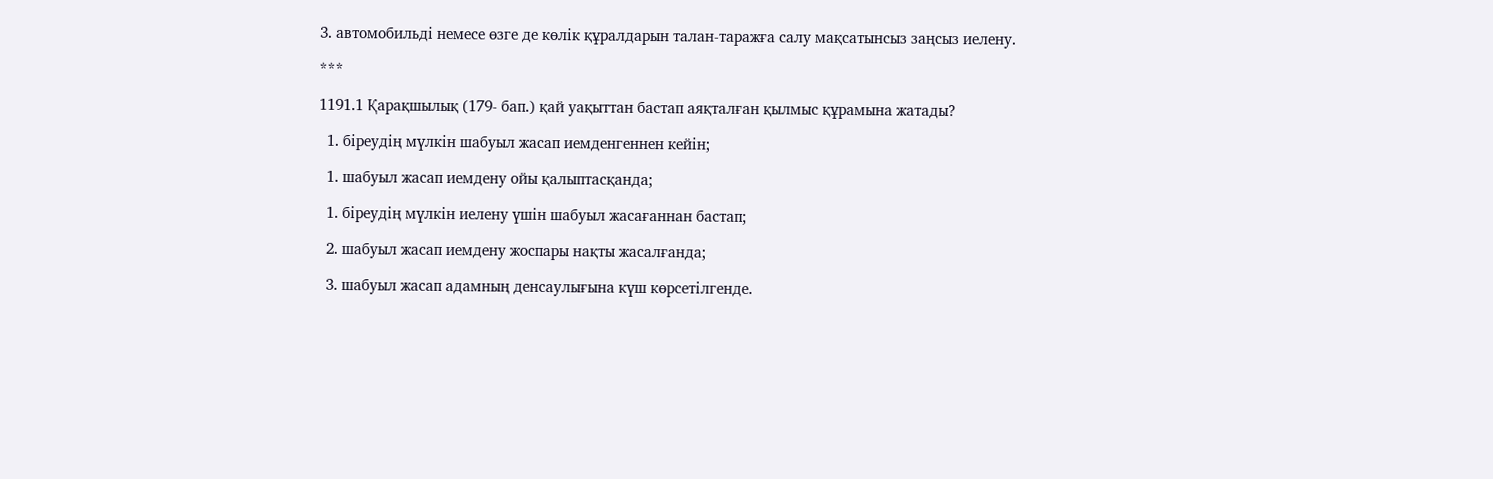3. автомобильді немесе өзге де көлік құралдарын талан-таражға салу мақсатынсыз заңсыз иелену.

***

1191.1 Қарақшылық (179- бап.) қай уақыттан бастап аяқталған қылмыс құрамына жатады?

  1. біреудің мүлкін шабуыл жасап иемденгеннен кейін;

  1. шабуыл жасап иемдену ойы қалыптасқанда;

  1. біреудің мүлкін иелену үшін шабуыл жасағаннан бастап;

  2. шабуыл жасап иемдену жоспары нақты жасалғанда;

  3. шабуыл жасап адамның денсаулығына күш көрсетілгенде.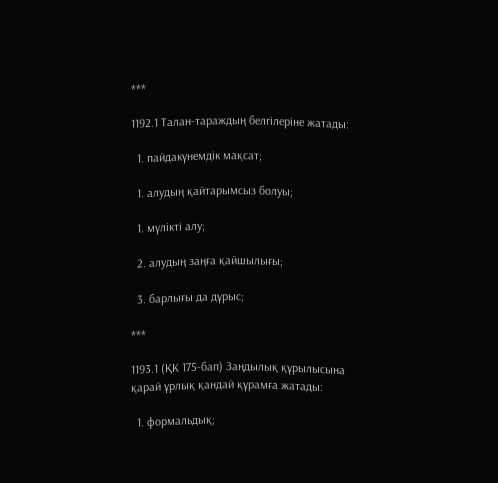***

1192.1 Талан-тараждың белгілеріне жатады:

  1. пайдакүнемдік мақсат;

  1. алудың қайтарымсыз болуы;

  1. мүлікті алу;

  2. алудың заңға қайшылығы;

  3. барлығы да дұрыс;

***

1193.1 (ҚК 175-бап) Заңдылық құрылысына қарай ұрлық қандай құрамға жатады:

  1. формальдық;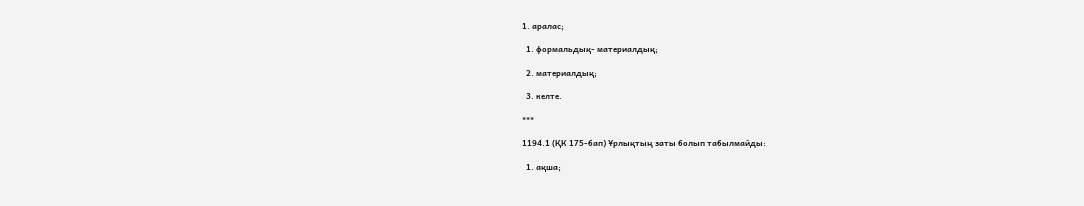1. аралас;

  1. формальдық- материалдық;

  2. материалдық;

  3. келте.

***

1194.1 (ҚК 175-бап) Ұрлықтың заты болып табылмайды:

  1. ақша;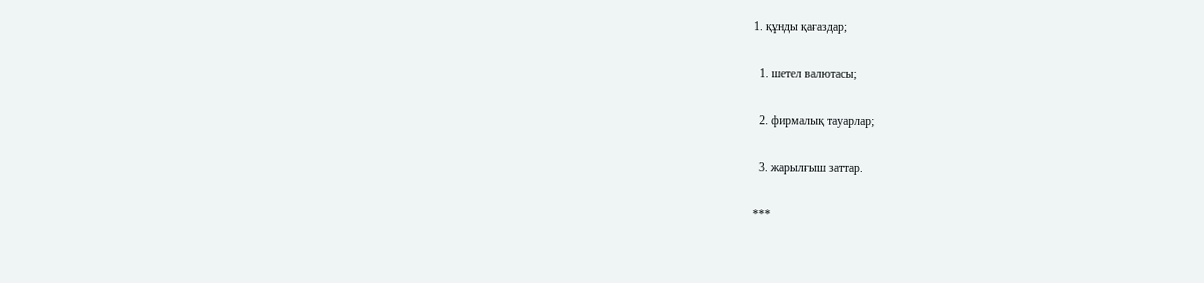1. құнды қағаздар;

  1. шетел валютасы;

  2. фирмалық тауарлар;

  3. жарылғыш заттар.

***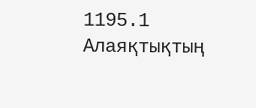1195.1 Алаяқтықтың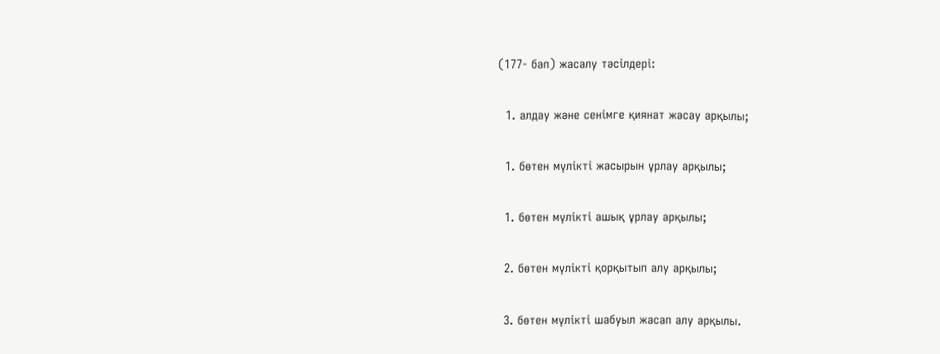(177- бап) жасалу тәсілдері:

  1. алдау және сенімге қиянат жасау арқылы;

  1. бөтен мүлікті жасырын ұрлау арқылы;

  1. бөтен мүлікті ашық ұрлау арқылы;

  2. бөтен мүлікті қорқытып алу арқылы;

  3. бөтен мүлікті шабуыл жасап алу арқылы.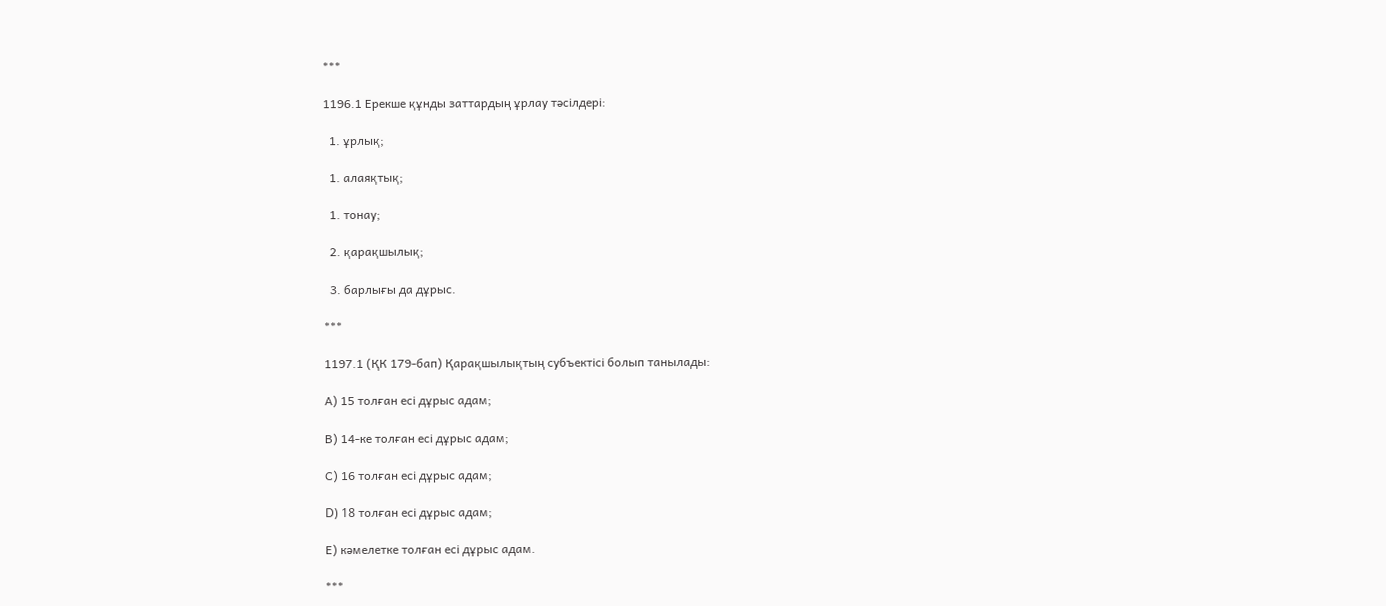***

1196.1 Ерекше құнды заттардың ұрлау тәсілдері:

  1. ұрлық;

  1. алаяқтық;

  1. тонау;

  2. қарақшылық;

  3. барлығы да дұрыс.

***

1197.1 (ҚК 179-бап) Қарақшылықтың субъектісі болып танылады:

А) 15 толған есі дұрыс адам;

В) 14-ке толған есі дұрыс адам;

С) 16 толған есі дұрыс адам;

D) 18 толған есі дұрыс адам;

Е) кәмелетке толған есі дұрыс адам.

***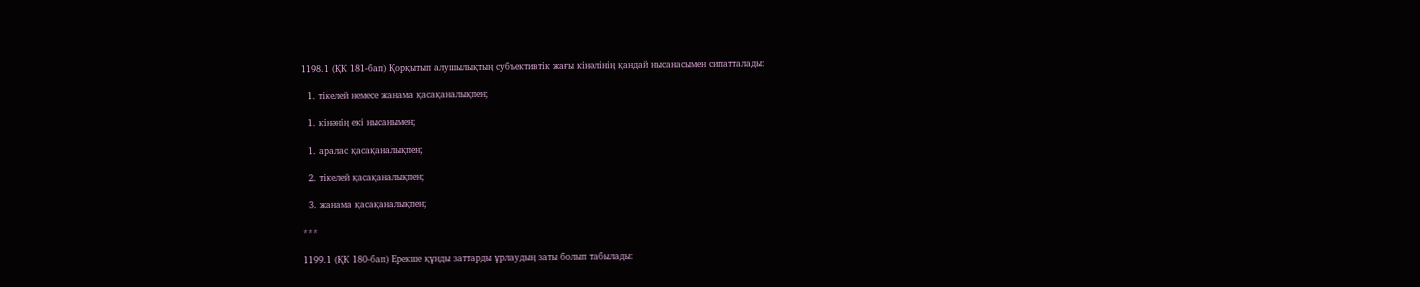1198.1 (ҚК 181-бап) Қорқытып алушылықтың субъективтік жағы кінәлінің қандай нысанасымен сипатталады:

  1. тікелей немесе жанама қасақаналықпен;

  1. кінәнің екі нысанымен;

  1. аралас қасақаналықпен;

  2. тікелей қасақаналықпен;

  3. жанама қасақаналықпен;

***

1199.1 (ҚК 180-бап) Ерекше құнды заттарды ұрлаудың заты болып табылады: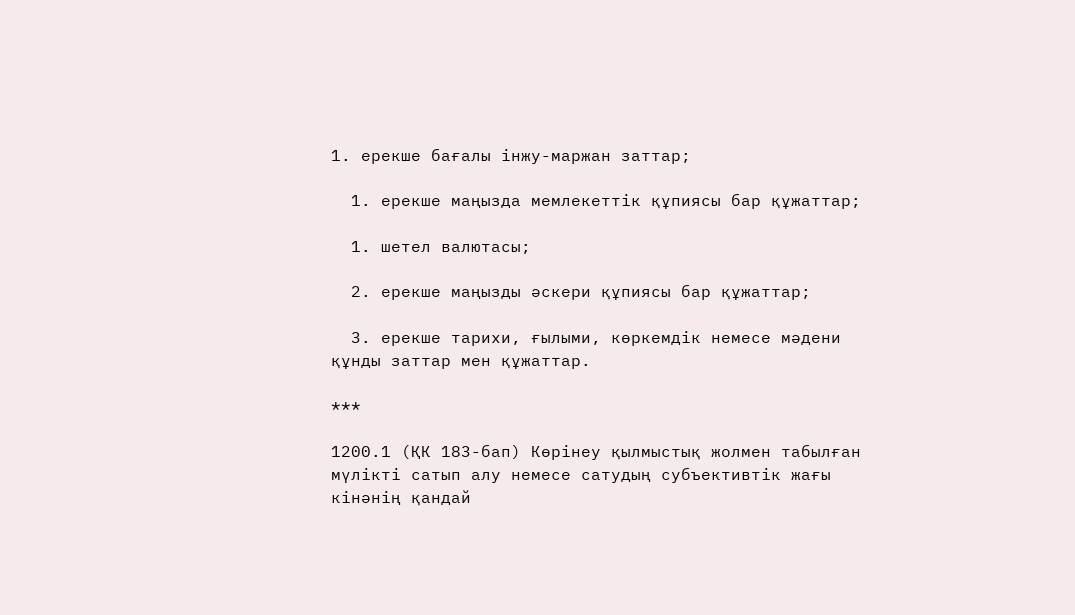1. ерекше бағалы інжу-маржан заттар;

  1. ерекше маңызда мемлекеттік құпиясы бар құжаттар;

  1. шетел валютасы;

  2. ерекше маңызды әскери құпиясы бар құжаттар;

  3. ерекше тарихи, ғылыми, көркемдік немесе мәдени құнды заттар мен құжаттар.

***

1200.1 (ҚК 183-бап) Көрінеу қылмыстық жолмен табылған мүлікті сатып алу немесе сатудың субъективтік жағы кінәнің қандай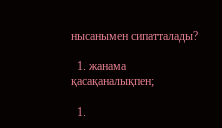нысанымен сипатталады?

  1. жанама қасақаналықпен;

  1.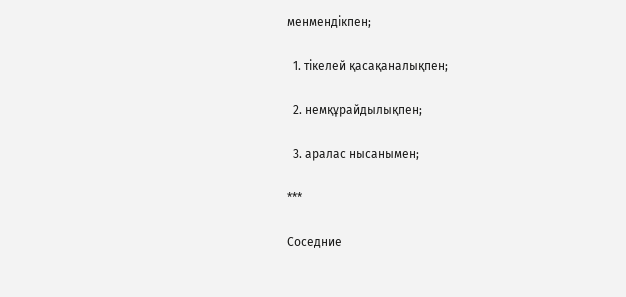менмендікпен;

  1. тікелей қасақаналықпен;

  2. немқұрайдылықпен;

  3. аралас нысанымен;

***

Соседние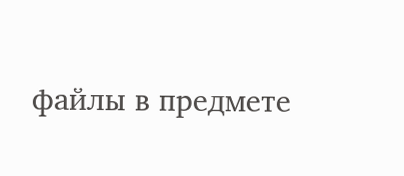файлы в предмете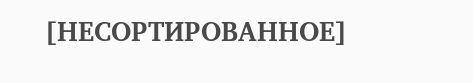[НЕСОРТИРОВАННОЕ]